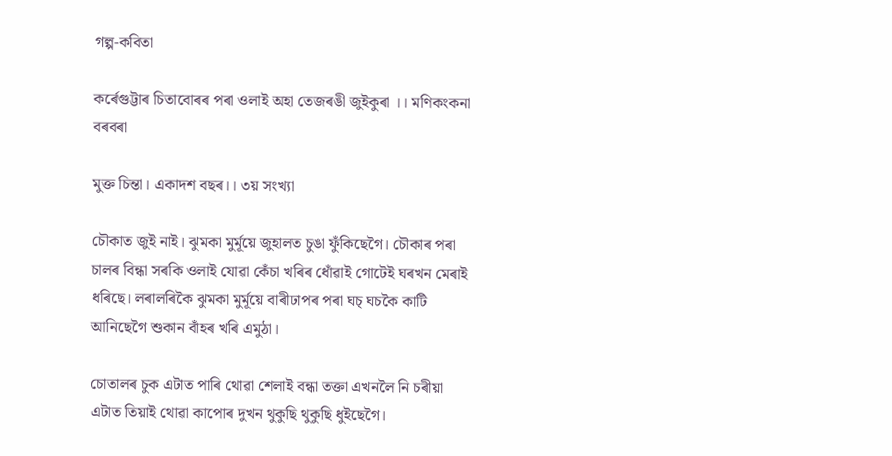গল্প-কবিতা

কৰ্ৰেগুট্টাৰ চিতাবোৰৰ পৰা ওলাই অহা তেজৰঙী জুইকুৰা ।। মণিকংকনা বৰবৰা

মুক্ত চিন্তা। একাদশ বছৰ।। ৩য় সংখ্যা

চৌকাত জুই নাই। ঝুমকা মুৰ্মূয়ে জুহালত চুঙা ফুঁকিছেগৈ। চৌকাৰ পৰা চালৰ বিন্ধা সৰকি ওলাই যোৱা কেঁচা খৰিৰ ধোঁৱাই গোটেই ঘৰখন মেৰাই ধৰিছে। লৰালৰিকৈ ঝুমকা মুৰ্মূয়ে বাৰীঢাপৰ পৰা ঘচ্ ঘচকৈ কাটি আনিছেগৈ শুকান বাঁহৰ খৰি এমুঠা।

চোতালৰ চুক এটাত পাৰি থোৱা শেলাই বন্ধা তক্তা এখনলৈ নি চৰীয়া এটাত তিয়াই থোৱা কাপোৰ দুখন থুকুছি থুকুছি ধুইছেগৈ।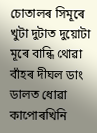চোতালৰ সিমূৰে খুটা দুটাত দুয়োটা মূৰে বান্ধি থোৱা বাঁহৰ দীঘল ডাং ডালত ধোৱা কাপোৰখিনি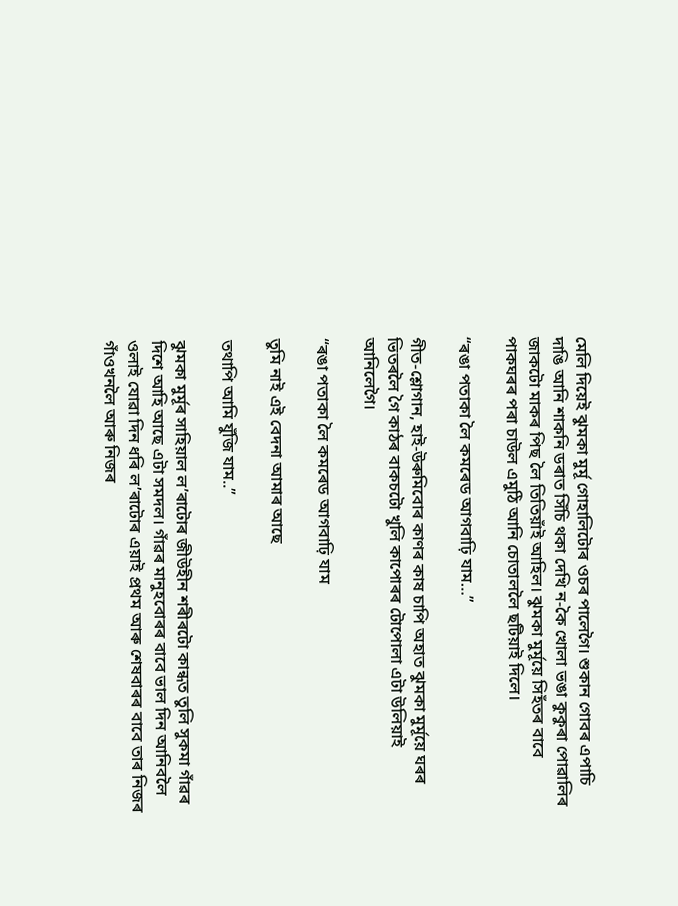মেলি দিয়েই ঝুমকা মুৰ্মূ গোহালিটোৰ ওচৰ পালেগৈ। শুকান গোবৰ এপাচি দাঙি আনি শাকনি ডৰাত সিঁচি থকা দেখি ন-কৈ খোলা ভঙা কুকুৰা পোৱালিৰ জাকটো মাকৰ পিছ লৈ তিতিয়াঁই আহিল। ঝুমকা মুৰ্মূয়ে সিহঁতৰ বাবে পাকঘৰৰ পৰা চাউল এমুঠি আনি চোতাললৈ ছটিয়াই দিলে।

“ৰঙা পতাকা লৈ কমৰেড আগবাঢ়ি যাম…”

গীত-শ্লোগান, হাই-উৰুমিবোৰ কাণৰ কাষ চাপি অহাত ঝুমকা মুৰ্মূয়ে ঘৰৰ ভিতৰলৈ গৈ কাঠৰ বাকচটো খুলি কাপোৰৰ টোপোলা এটা উলিয়াই আনিলেগৈ।

“ৰঙা পতাকা লৈ কমৰেড আগবাঢ়ি যাম

তুমি নাই এই বেদনা আমাৰ আছে

তথাপি আমি যুঁজি যাম..”

ঝুমকা মুৰ্মূৰ সাহিয়াল ল’ৰাটোৰ জীউহীন শৰীৰটো কান্ধত তুলি সুকমা গাঁৱৰ দিশে আহি আছে এটা সমদল। গাঁৱৰ মানুহবোৰৰ বাবে ভাল দিন আনিবলৈ ওলাই যোৱা দিন ধৰি ল’ৰাটোৰ এয়াই প্ৰথম আৰু শেষবাৰৰ বাবে তাৰ নিজৰ গাঁওখনলৈ আৰু নিজৰ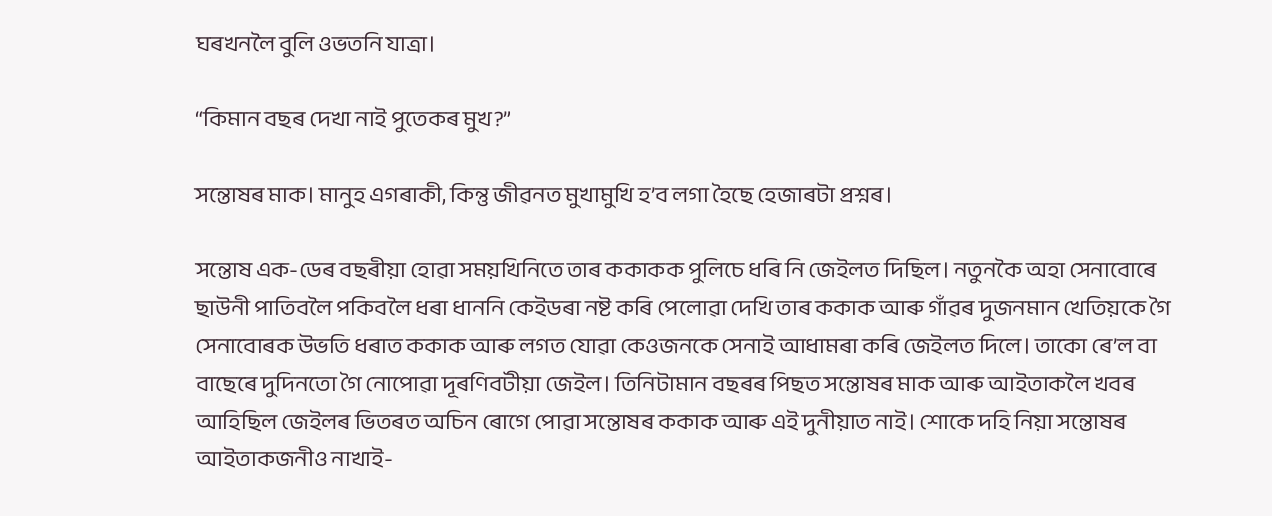ঘৰখনলৈ বুলি ওভতনি যাত্ৰা।

“কিমান বছৰ দেখা নাই পুতেকৰ মুখ?”

সন্তোষৰ মাক। মানুহ এগৰাকী, কিন্তু জীৱনত মুখামুখি হ’ব লগা হৈছে হেজাৰটা প্ৰশ্নৰ।

সন্তোষ এক-ডেৰ বছৰীয়া হোৱা সময়খিনিতে তাৰ ককাকক পুলিচে ধৰি নি জেইলত দিছিল। নতুনকৈ অহা সেনাবোৰে ছাউনী পাতিবলৈ পকিবলৈ ধৰা ধাননি কেইডৰা নষ্ট কৰি পেলোৱা দেখি তাৰ ককাক আৰু গাঁৱৰ দুজনমান খেতিয়কে গৈ সেনাবোৰক উভতি ধৰাত ককাক আৰু লগত যোৱা কেওজনকে সেনাই আধামৰা কৰি জেইলত দিলে। তাকো ৰে’ল বা বাছেৰে দুদিনতো গৈ নোপোৱা দূৰণিবটীয়া জেইল। তিনিটামান বছৰৰ পিছত সন্তোষৰ মাক আৰু আইতাকলৈ খবৰ আহিছিল জেইলৰ ভিতৰত অচিন ৰোগে পোৱা সন্তোষৰ ককাক আৰু এই দুনীয়াত নাই। শোকে দহি নিয়া সন্তোষৰ আইতাকজনীও নাখাই-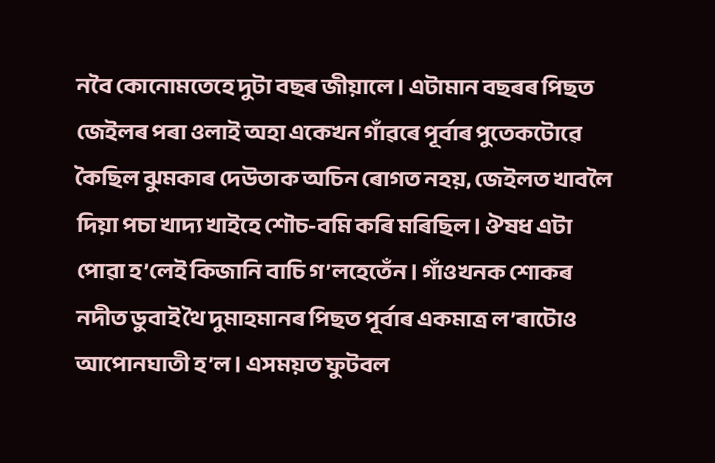নবৈ কোনোমতেহে দুটা বছৰ জীয়ালে। এটামান বছৰৰ পিছত জেইলৰ পৰা ওলাই অহা একেখন গাঁৱৰে পূৰ্বাৰ পুতেকটোৱে কৈছিল ঝুমকাৰ দেউতাক অচিন ৰোগত নহয়, জেইলত খাবলৈ দিয়া পচা খাদ্য খাইহে শৌচ-বমি কৰি মৰিছিল। ঔষধ এটা পোৱা হ’লেই কিজানি বাচি গ’লহেতেঁন। গাঁওখনক শোকৰ নদীত ডুবাই থৈ দুমাহমানৰ পিছত পূৰ্বাৰ একমাত্ৰ ল’ৰাটোও আপোনঘাতী হ’ল। এসময়ত ফুটবল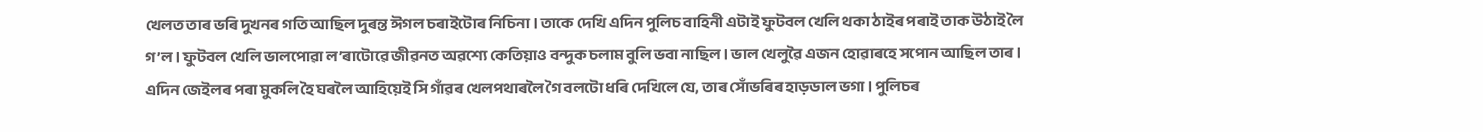খেলত তাৰ ভৰি দুখনৰ গতি আছিল দুৰন্ত ঈগল চৰাইটোৰ নিচিনা। তাকে দেখি এদিন পুলিচ বাহিনী এটাই ফুটবল খেলি থকা ঠাইৰ পৰাই তাক উঠাই লৈ গ’ল। ফুটবল খেলি ভালপোৱা ল’ৰাটোৱে জীৱনত অৱশ্যে কেতিয়াও বন্দুক চলাম বুলি ভবা নাছিল। ভাল খেলুৱৈ এজন হোৱাৰহে সপোন আছিল তাৰ। এদিন জেইলৰ পৰা মুকলি হৈ ঘৰলৈ আহিয়েই সি গাঁৱৰ খেলপথাৰলৈ গৈ বলটো ধৰি দেখিলে যে, তাৰ সোঁভৰিৰ হাড়ডাল ভগা। পুলিচৰ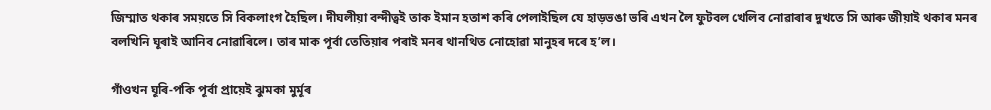জিম্মাত থকাৰ সময়তে সি বিকলাংগ হৈছিল। দীঘলীয়া বন্দীত্বই তাক ইমান হতাশ কৰি পেলাইছিল যে হাড়ভঙা ভৰি এখন লৈ ফুটবল খেলিব নোৱাৰাৰ দুখতে সি আৰু জীয়াই থকাৰ মনৰ বলখিনি ঘূৰাই আনিব নোৱাৰিলে। তাৰ মাক পূৰ্বা তেতিয়াৰ পৰাই মনৰ থানথিত নোহোৱা মানুহৰ দৰে হ’ল।

গাঁওখন ঘূৰি-পকি পূৰ্বা প্ৰায়েই ঝুমকা মুৰ্মূৰ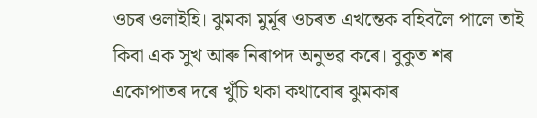ওচৰ ওলাইহি। ঝুমকা মুৰ্মূৰ ওচৰত এখন্তেক বহিবলৈ পালে তাই কিবা এক সুখ আৰু নিৰাপদ অনুভৱ কৰে। বুকুত শৰ একোপাতৰ দৰে খুঁচি থকা কথাবোৰ ঝুমকাৰ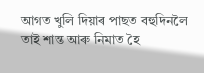আগত খুলি দিয়াৰ পাছত বহুদিনলৈ তাই শান্ত আৰু নিমাত হৈ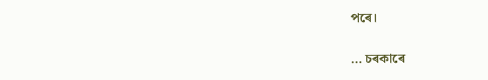পৰে।

… চৰকাৰে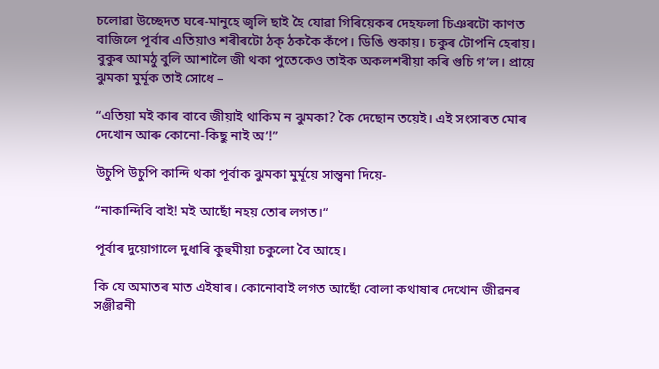চলোৱা উচ্ছেদত ঘৰে-মানুহে জ্বলি ছাই হৈ যোৱা গিৰিয়েকৰ দেহফলা চিঞৰটো কাণত বাজিলে পূৰ্বাৰ এতিয়াও শৰীৰটো ঠক্ ঠককৈ কঁপে। ডিঙি শুকায়। চকুৰ টোপনি হেৰায়। বুকুৰ আমঠু বুলি আশালৈ জী থকা পুতেকেও তাইক অকলশৰীয়া কৰি গুচি গ’ল। প্ৰায়ে ঝুমকা মুৰ্মূক তাই সোধে –

“এতিয়া মই কাৰ বাবে জীয়াই থাকিম ন ঝুমকা? কৈ দেছোন তয়েই। এই সংসাৰত মোৰ দেখোন আৰু কোনো-কিছু নাই অ’!”

উচুপি উচুপি কান্দি থকা পূৰ্বাক ঝুমকা মুৰ্মূয়ে সান্ত্বনা দিয়ে-

“নাকান্দিবি বাই! মই আছোঁ নহয় তোৰ লগত।“

পূৰ্বাৰ দুয়োগালে দুধাৰি কুহুমীয়া চকুলো বৈ আহে।

কি যে অমাতৰ মাত এইষাৰ। কোনোবাই লগত আছোঁ বোলা কথাষাৰ দেখোন জীৱনৰ সঞ্জীৱনী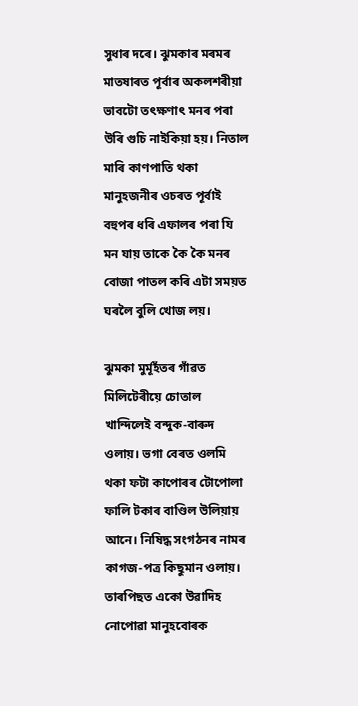সুধাৰ দৰে। ঝুমকাৰ মৰমৰ মাতষাৰত পূৰ্বাৰ অকলশৰীয়া ভাবটো তৎক্ষণাৎ মনৰ পৰা উৰি গুচি নাইকিয়া হয়। নিতাল মাৰি কাণপাতি থকা মানুহজনীৰ ওচৰত পূৰ্বাই বহুপৰ ধৰি এফালৰ পৰা যি মন যায় তাকে কৈ কৈ মনৰ বোজা পাতল কৰি এটা সময়ত ঘৰলৈ বুলি খোজ লয়।

ঝুমকা মুৰ্মূহঁতৰ গাঁৱত মিলিটেৰীয়ে চোতাল খান্দিলেই বন্দুক-বাৰুদ ওলায়। ভগা বেৰত ওলমি থকা ফটা কাপোৰৰ টোপোলা ফালি টকাৰ বাণ্ডিল উলিয়ায় আনে। নিষিদ্ধ সংগঠনৰ নামৰ কাগজ-পত্ৰ কিছুমান ওলায়। তাৰপিছত একো উৱাদিহ নোপোৱা মানুহবোৰক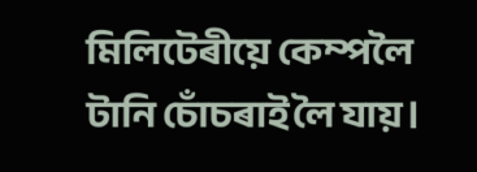মিলিটেৰীয়ে কেম্পলৈ টানি চোঁচৰাই লৈ যায়।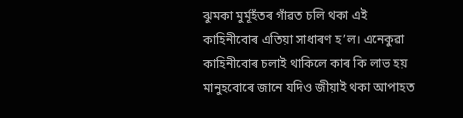ঝুমকা মুৰ্মূহঁতৰ গাঁৱত চলি থকা এই কাহিনীবোৰ এতিয়া সাধাৰণ হ’ল। এনেকুৱা কাহিনীবোৰ চলাই থাকিলে কাৰ কি লাভ হয় মানুহবোৰে জানে যদিও জীয়াই থকা আপাহত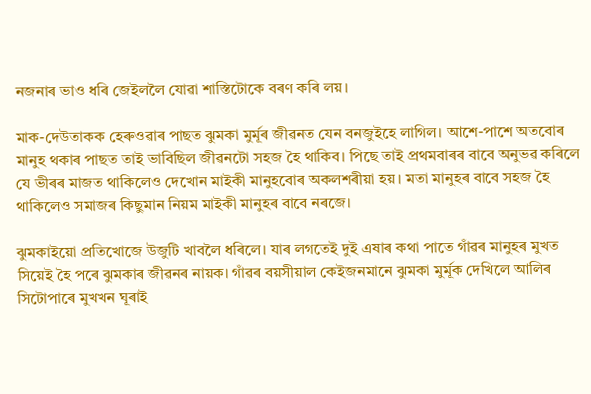নজনাৰ ভাও ধৰি জেইললৈ যোৱা শাস্তিটোকে বৰণ কৰি লয়।

মাক-দেউতাকক হেৰুওৱাৰ পাছত ঝুমকা মুৰ্মূৰ জীৱনত যেন বনজুইহে লাগিল। আশে-পাশে অতবোৰ মানুহ থকাৰ পাছত তাই ভাবিছিল জীৱনটো সহজ হৈ থাকিব। পিছে তাই প্ৰথমবাৰৰ বাবে অনুভৱ কৰিলে যে ভীৰৰ মাজত থাকিলেও দেখোন মাইকী মানুহবোৰ অকলশৰীয়া হয়। মতা মানুহৰ বাবে সহজ হৈ থাকিলেও সমাজৰ কিছুমান নিয়ম মাইকী মানুহৰ বাবে নৰজে।

ঝুমকাইয়ো প্ৰতিখোজে উজুটি খাবলৈ ধৰিলে। যাৰ লগতেই দুই এষাৰ কথা পাতে গাঁৱৰ মানুহৰ মুখত সিয়েই হৈ পৰে ঝুমকাৰ জীৱনৰ নায়ক। গাঁৱৰ বয়সীয়াল কেইজনমানে ঝুমকা মুৰ্মূক দেখিলে আলিৰ সিটোপাৰে মুখখন ঘূৰাই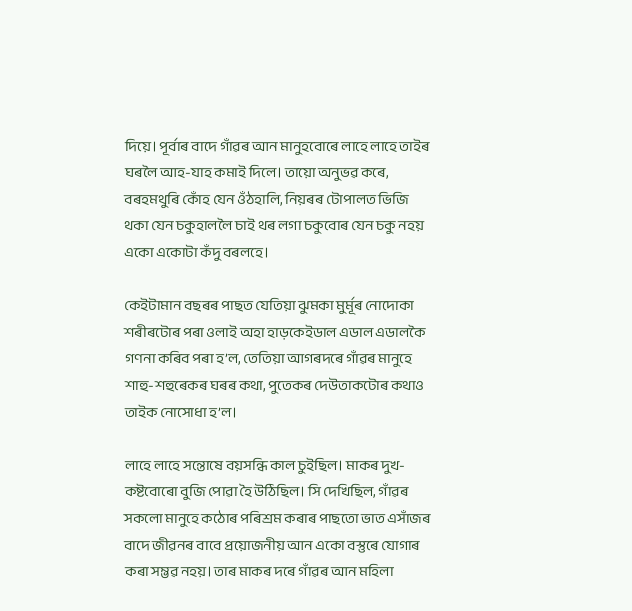দিয়ে। পূৰ্বাৰ বাদে গাঁৱৰ আন মানুহবোৰে লাহে লাহে তাইৰ ঘৰলৈ আহ-যাহ কমাই দিলে। তায়ো অনুভৱ কৰে, বৰহমথুৰি কোঁহ যেন ওঁঠহালি, নিয়ৰৰ টোপালত ভিজি থকা যেন চকুহাললৈ চাই থৰ লগা চকুবোৰ যেন চকু নহয় একো একোটা কঁদু বৰলহে।

কেইটামান বছৰৰ পাছত যেতিয়া ঝুমকা মুৰ্মূৰ নোদোকা শৰীৰটোৰ পৰা ওলাই অহা হাড়কেইডাল এডাল এডালকৈ গণনা কৰিব পৰা হ’ল, তেতিয়া আগৰদৰে গাঁৱৰ মানুহে শাহু-শহুৰেকৰ ঘৰৰ কথা, পুতেকৰ দেউতাকটোৰ কথাও তাইক নোসোধা হ’ল।

লাহে লাহে সন্তোষে বয়সন্ধি কাল চুইছিল। মাকৰ দুখ-কষ্টবোৰো বুজি পোৱা হৈ উঠিছিল। সি দেখিছিল, গাঁৱৰ সকলো মানুহে কঠোৰ পৰিশ্ৰম কৰাৰ পাছতো ভাত এসাঁজৰ বাদে জীৱনৰ বাবে প্ৰয়োজনীয় আন একো বস্তুৰে যোগাৰ কৰা সম্ভৱ নহয়। তাৰ মাকৰ দৰে গাঁৱৰ আন মহিলা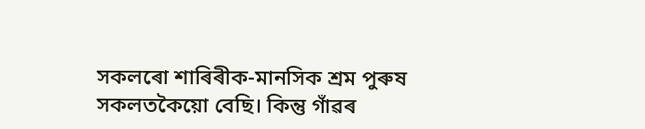সকলৰো শাৰিৰীক-মানসিক শ্ৰম পুৰুষ সকলতকৈয়ো বেছি। কিন্তু গাঁৱৰ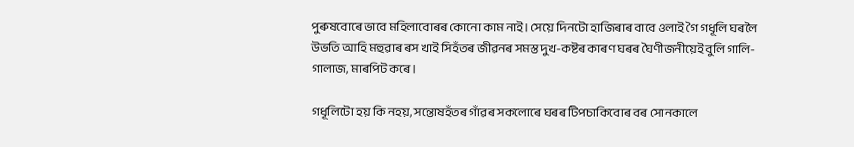পুৰুষবোৰে ভাবে মহিলাবোৰৰ কোনো কাম নাই। সেয়ে দিনটো হাজিৰাৰ বাবে ওলাই গৈ গধূলি ঘৰলৈ উভতি আহি মহুৱাৰ ৰস খাই সিহঁতৰ জীৱনৰ সমস্ত দুখ-কষ্টৰ কাৰণ ঘৰৰ ঘৈণীজনীয়েই বুলি গালি-গালাজ, মাৰপিট কৰে।

গধূলিটো হয় কি নহয়, সন্তোষহঁতৰ গাঁৱৰ সকলোৰে ঘৰৰ টিপচাকিবোৰ বৰ সোনকালে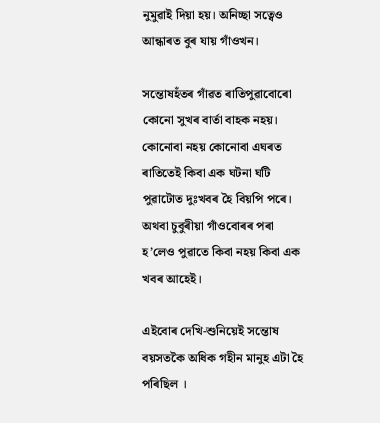নুমুৱাই দিয়া হয়। অনিচ্ছা সত্বেও আন্ধাৰত বুৰ যায় গাঁওখন।

সন্তোষহঁতৰ গাঁৱত ৰাতিপুৱাবোৰো কোনো সুখৰ বাৰ্তা বাহক নহয়। কোনোবা নহয় কোনোবা এঘৰত ৰাতিতেই কিবা এক ঘটনা ঘটি পুৱাটোত দুঃখবৰ হৈ বিয়পি পৰে। অথবা চুবুৰীয়া গাঁওবোৰৰ পৰা হ’লেও পুৱাতে কিবা নহয় কিবা এক খবৰ আহেই।

এইবোৰ দেখি-শুনিয়েই সন্তোষ বয়সতকৈ অধিক গহীন মানুহ এটা হৈ পৰিছিল ।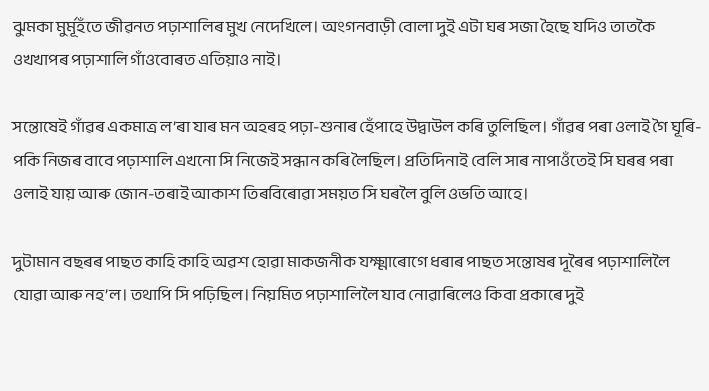ঝুমকা মুৰ্মূহঁতে জীৱনত পঢ়াশালিৰ মুখ নেদেখিলে। অংগনবাড়ী বোলা দুই এটা ঘৰ সজা হৈছে যদিও তাতকৈ ওখখাপৰ পঢ়াশালি গাঁওবোৰত এতিয়াও নাই।

সন্তোষেই গাঁৱৰ একমাত্ৰ ল’ৰা যাৰ মন অহৰহ পঢ়া-শুনাৰ হেঁপাহে উদ্বাউল কৰি তুলিছিল। গাঁৱৰ পৰা ওলাই গৈ ঘূৰি-পকি নিজৰ বাবে পঢ়াশালি এখনো সি নিজেই সন্ধান কৰি লৈছিল। প্ৰতিদিনাই বেলি সাৰ নাপাওঁতেই সি ঘৰৰ পৰা ওলাই যায় আৰু জোন-তৰাই আকাশ তিৰবিৰোৱা সময়ত সি ঘৰলৈ বুলি ওভতি আহে।

দুটামান বছৰৰ পাছত কাহি কাহি অৱশ হোৱা মাকজনীক যক্ষ্মাৰোগে ধৰাৰ পাছত সন্তোষৰ দূৰৈৰ পঢ়াশালিলৈ যোৱা আৰু নহ’ল। তথাপি সি পঢ়িছিল। নিয়মিত পঢ়াশালিলৈ যাব নোৱাৰিলেও কিবা প্ৰকাৰে দুই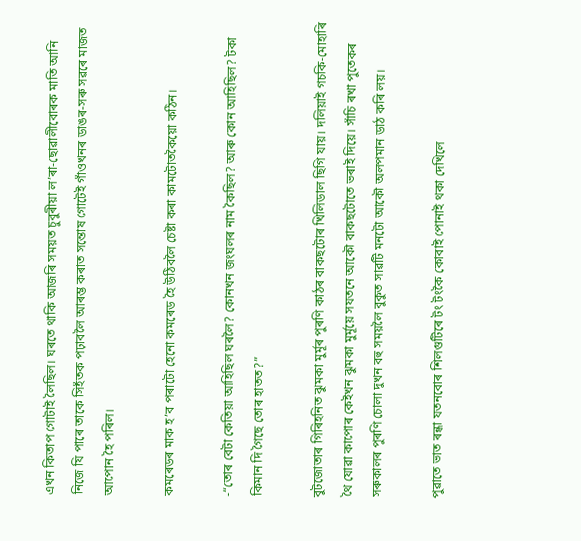এখন কিতাপ গোটাই লৈছিল। ঘৰতে থাকি আজৰি সময়ত চুবুৰীয়া ল’ৰা-ছোৱালীবোৰক মাতি আনি নিজে যি পাৰে তাকে সিহঁতক পঢ়াবলৈ আৰম্ভ কৰাত সন্তোষ গোটেই গাঁওখনৰ ডাঙৰ-সৰু সৱৰে মাজত আপোন হৈ পৰিল।

কমৰেডৰ মাক হ’ব পৰাটো হেনো কমৰেড হৈ উঠিবলৈ চেষ্টা কৰা কামটোতকৈয়ো কঠিন।

-“তোৰ বেটা কেতিয়া আহিছিল ঘৰলৈ? কোনখন জংঘলৰ নাম কৈছিল? আৰু কোন আহিছিল? টকা কিমান দি গৈছে তোৰ হাতত?”

বুটজোতাৰ গিৰিহনিত ঝুমকা মুৰ্মূৰ পুৰণি কাঠৰ বাকছটোৰ খিলিডাল ছিগি যায়। দলিয়াই গচকি-মোহাৰি থৈ যোৱা কাপোৰ কেইখন ঝুমকা মুৰ্মূয়ে সযতনে আকৌ বাকছটোতে ভৰাই দিয়ে। সাঁচি ৰখা পুতেকৰ সৰুকালৰ পুৰণি চোলা দুখন বহু সময়লৈ বুকুত সাৱটি মনটো আকৌ অলপমান ডাঠ কৰি লয়।

পুৱাতে ভাত ৰন্ধা যতনবোৰ শিলগুটিৰে টং টংকৈ কোবাই পোনাই থকা দেখিলে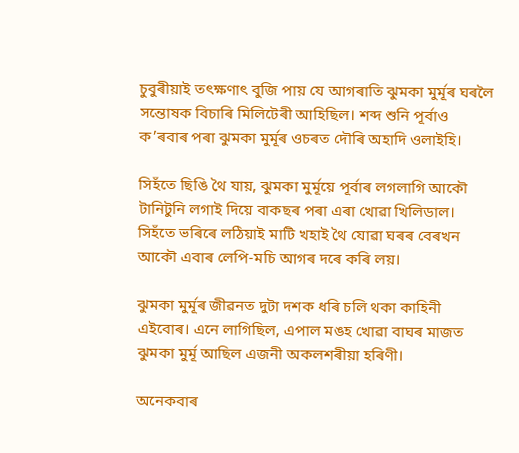চুবুৰীয়াই তৎক্ষণাৎ বুজি পায় যে আগৰাতি ঝুমকা মুৰ্মূৰ ঘৰলৈ সন্তোষক বিচাৰি মিলিটেৰী আহিছিল। শব্দ শুনি পূৰ্বাও ক’ৰবাৰ পৰা ঝুমকা মুৰ্মূৰ ওচৰত দৌৰি অহাদি ওলাইহি।

সিহঁতে ছিঙি থৈ যায়, ঝুমকা মুৰ্মূয়ে পূৰ্বাৰ লগলাগি আকৌ টানিটুনি লগাই দিয়ে বাকছৰ পৰা এৰা খোৱা খিলিডাল। সিহঁতে ভৰিৰে লঠিয়াই মাটি খহাই থৈ যোৱা ঘৰৰ বেৰখন আকৌ এবাৰ লেপি-মচি আগৰ দৰে কৰি লয়।

ঝুমকা মুৰ্মূৰ জীৱনত দুটা দশক ধৰি চলি থকা কাহিনী এইবোৰ। এনে লাগিছিল, এপাল মঙহ খোৱা বাঘৰ মাজত ঝুমকা মুৰ্মূ আছিল এজনী অকলশৰীয়া হৰিণী।

অনেকবাৰ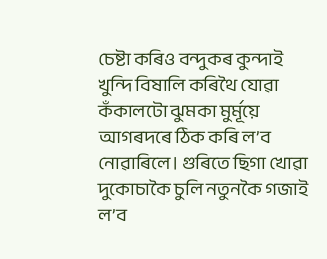চেষ্টা কৰিও বন্দুকৰ কুন্দাই খুন্দি বিষালি কৰিথৈ যোৱা কঁকালটো ঝুমকা মুৰ্মূয়ে আগৰদৰে ঠিক কৰি ল’ব নোৱাৰিলে। গুৰিতে ছিগা খোৱা দুকোচাকৈ চুলি নতুনকৈ গজাই ল’ব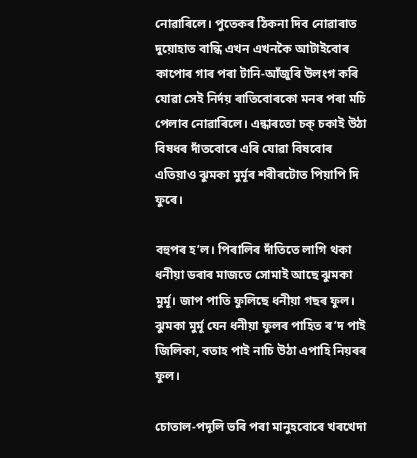নোৱাৰিলে। পুতেকৰ ঠিকনা দিব নোৱাৰাত দুয়োহাত বান্ধি এখন এখনকৈ আটাইবোৰ কাপোৰ গাৰ পৰা টানি-আঁজুৰি উলংগ কৰি যোৱা সেই নিৰ্দয় ৰাতিবোৰকো মনৰ পৰা মচি পেলাব নোৱাৰিলে। এন্ধাৰতো চক্ চকাই উঠা বিষধৰ দাঁতবোৰে এৰি যোৱা বিষবোৰ এতিয়াও ঝুমকা মুৰ্মূৰ শৰীৰটোত পিয়াপি দি ফুৰে।

বহুপৰ হ’ল। পিৰালিৰ দাঁতিতে লাগি থকা ধনীয়া ডৰাৰ মাজতে সোমাই আছে ঝুমকা মুৰ্মূ। জাপ পাতি ফুলিছে ধনীয়া গছৰ ফুল। ঝুমকা মুৰ্মূ যেন ধনীয়া ফুলৰ পাহিত ৰ’দ পাই জিলিকা, বতাহ পাই নাচি উঠা এপাহি নিয়ৰৰ ফুল।

চোতাল-পদূলি ভৰি পৰা মানুহবোৰে খৰখেদা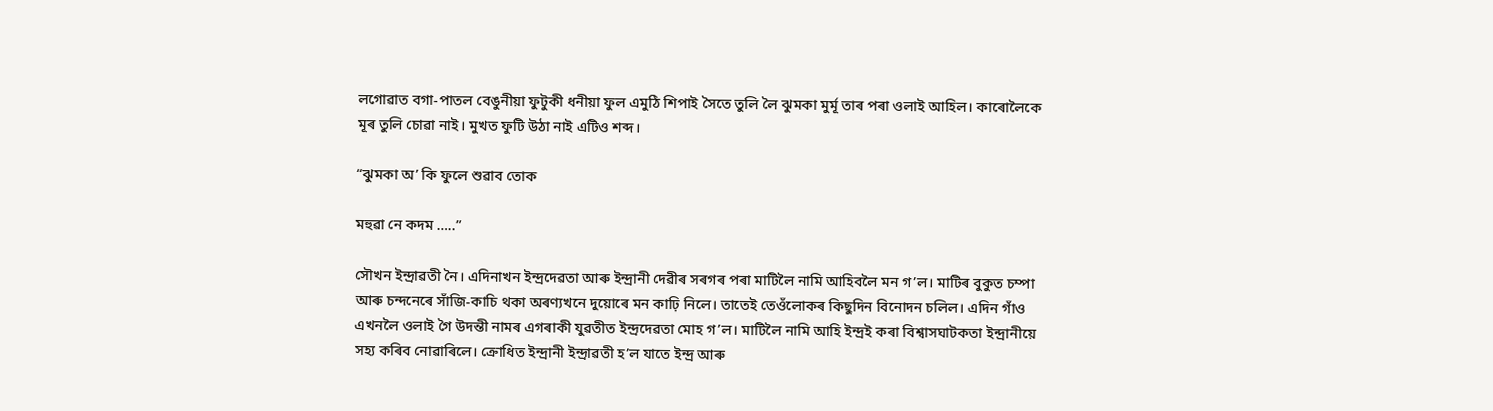লগোৱাত বগা-পাতল বেঙুনীয়া ফুটুকী ধনীয়া ফুল এমুঠি শিপাই সৈতে তুলি লৈ ঝুমকা মুৰ্মূ তাৰ পৰা ওলাই আহিল। কাৰোলৈকে মূৰ তুলি চোৱা নাই। মুখত ফুটি উঠা নাই এটিও শব্দ।

“ঝুমকা অ’ কি ফুলে শুৱাব তোক

মহুৱা নে কদম …..”

সৌখন ইন্দ্ৰাৱতী নৈ। এদিনাখন ইন্দ্ৰদেৱতা আৰু ইন্দ্ৰানী দেৱীৰ সৰগৰ পৰা মাটিলৈ নামি আহিবলৈ মন গ’ল। মাটিৰ বুকুত চম্পা আৰু চন্দনেৰে সাঁজি-কাচি থকা অৰণ্যখনে দুয়োৰে মন কাঢ়ি নিলে। তাতেই তেওঁলোকৰ কিছুদিন বিনোদন চলিল। এদিন গাঁও এখনলৈ ওলাই গৈ উদন্তী নামৰ এগৰাকী যুৱতীত ইন্দ্ৰদেৱতা মোহ গ’ল। মাটিলৈ নামি আহি ইন্দ্ৰই কৰা বিশ্বাসঘাটকতা ইন্দ্ৰানীয়ে সহ্য কৰিব নোৱাৰিলে। ক্ৰোধিত ইন্দ্ৰানী ইন্দ্ৰাৱতী হ’ল যাতে ইন্দ্ৰ আৰু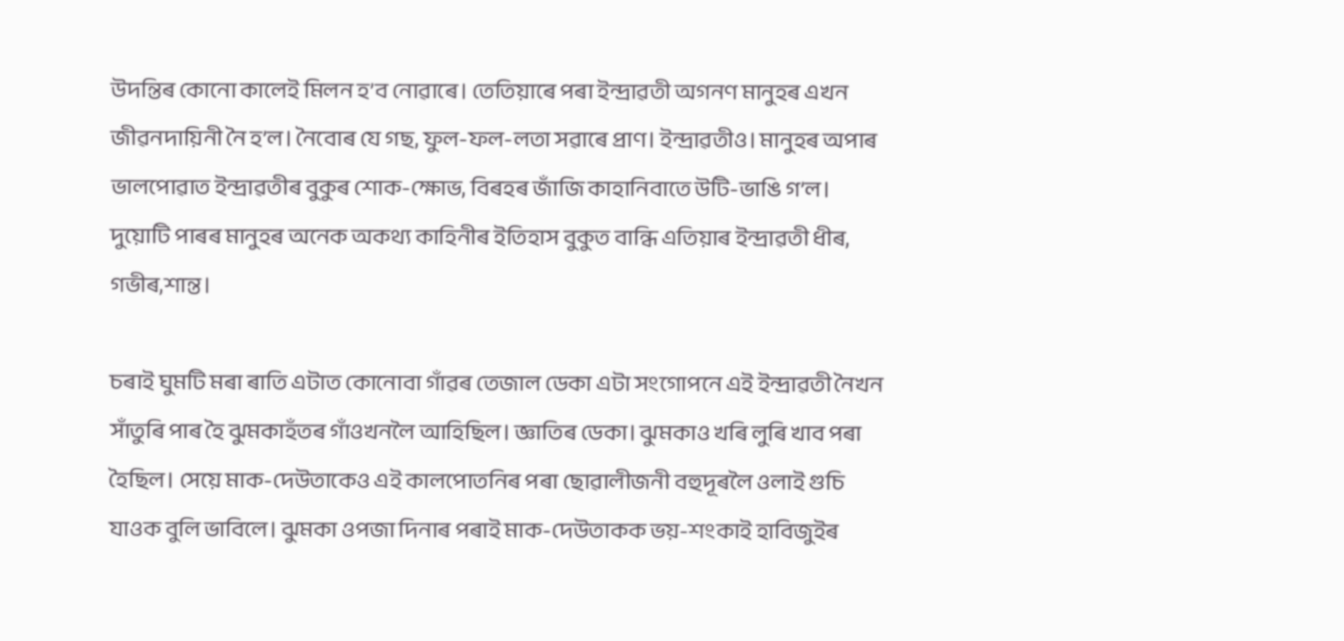উদন্তিৰ কোনো কালেই মিলন হ’ব নোৱাৰে। তেতিয়াৰে পৰা ইন্দ্ৰাৱতী অগনণ মানুহৰ এখন জীৱনদায়িনী নৈ হ’ল। নৈবোৰ যে গছ, ফুল-ফল-লতা সৱাৰে প্ৰাণ। ইন্দ্ৰাৱতীও। মানুহৰ অপাৰ ভালপোৱাত ইন্দ্ৰাৱতীৰ বুকুৰ শোক-ক্ষোভ, বিৰহৰ জাঁজি কাহানিবাতে উটি-ভাঙি গ’ল। দুয়োটি পাৰৰ মানুহৰ অনেক অকথ্য কাহিনীৰ ইতিহাস বুকুত বান্ধি এতিয়াৰ ইন্দ্ৰাৱতী ধীৰ, গভীৰ,শান্ত।

চৰাই ঘুমটি মৰা ৰাতি এটাত কোনোবা গাঁৱৰ তেজাল ডেকা এটা সংগোপনে এই ইন্দ্ৰাৱতী নৈখন সাঁতুৰি পাৰ হৈ ঝুমকাহঁতৰ গাঁওখনলৈ আহিছিল। জ্ঞাতিৰ ডেকা। ঝুমকাও খৰি লুৰি খাব পৰা হৈছিল। সেয়ে মাক-দেউতাকেও এই কালপোতনিৰ পৰা ছোৱালীজনী বহুদূৰলৈ ওলাই গুচি যাওক বুলি ভাবিলে। ঝুমকা ওপজা দিনাৰ পৰাই মাক-দেউতাকক ভয়-শংকাই হাবিজুইৰ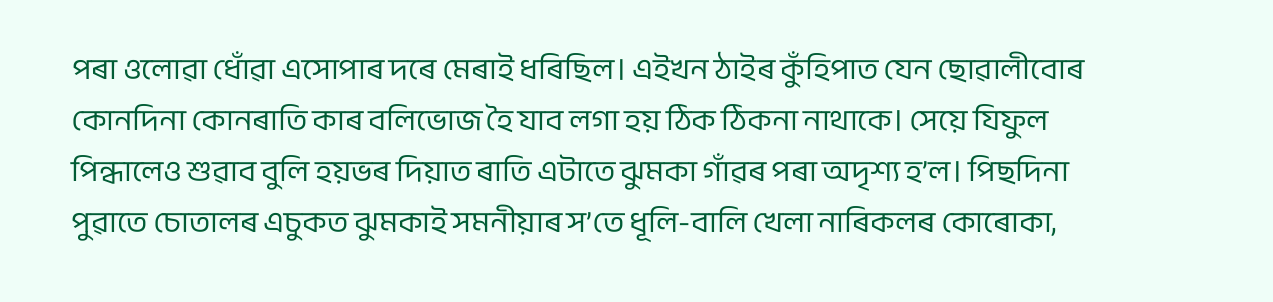পৰা ওলোৱা ধোঁৱা এসোপাৰ দৰে মেৰাই ধৰিছিল। এইখন ঠাইৰ কুঁহিপাত যেন ছোৱালীবোৰ কোনদিনা কোনৰাতি কাৰ বলিভোজ হৈ যাব লগা হয় ঠিক ঠিকনা নাথাকে। সেয়ে যিফুল পিন্ধালেও শুৱাব বুলি হয়ভৰ দিয়াত ৰাতি এটাতে ঝুমকা গাঁৱৰ পৰা অদৃশ্য হ’ল। পিছদিনা পুৱাতে চোতালৰ এচুকত ঝুমকাই সমনীয়াৰ স’তে ধূলি-বালি খেলা নাৰিকলৰ কোৰোকা,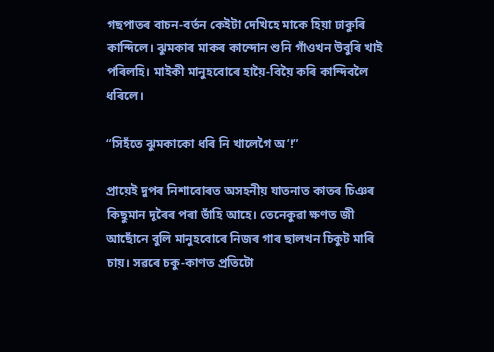গছপাতৰ বাচন-বৰ্তন কেইটা দেখিহে মাকে হিয়া ঢাকুৰি কান্দিলে। ঝুমকাৰ মাকৰ কান্দোন শুনি গাঁওখন উবুৰি খাই পৰিলহি। মাইকী মানুহবোৰে হায়ৈ-বিয়ৈ কৰি কান্দিবলৈ ধৰিলে।

“সিহঁতে ঝুমকাকো ধৰি নি খালেগৈ অ’!”

প্ৰায়েই দুপৰ নিশাবোৰত অসহনীয় যাতনাত কাতৰ চিঞৰ কিছুমান দূৰৈৰ পৰা ভাঁহি আহে। তেনেকুৱা ক্ষণত জী আছোঁনে বুলি মানুহবোৰে নিজৰ গাৰ ছালখন চিকুট মাৰি চায়। সৱৰে চকু-কাণত প্ৰতিটো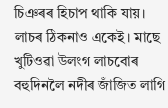চিঞৰৰ হিচাপ থাকি যায়। লাচৰ ঠিকনাও একেই। মাছে খুটিওৱা উলংগ লাচবোৰ বহুদিনলৈ নদীৰ জাঁজিত লাগি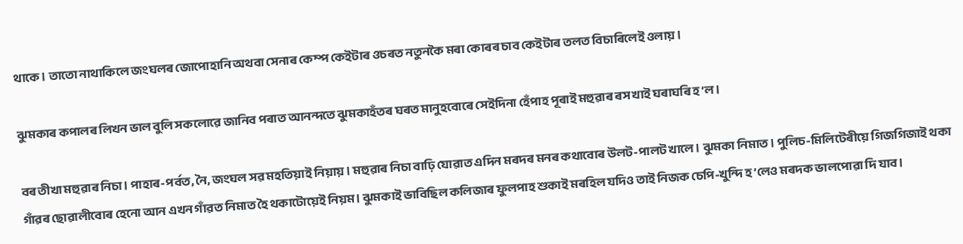থাকে। তাতো নাথাকিলে জংঘলৰ জোপোহানি অথবা সেনাৰ কেম্প কেইটাৰ ওচৰত নতুনকৈ মৰা কোৰৰ চাব কেইটাৰ তলত বিচাৰিলেই ওলায়।

ঝুমকাৰ কপালৰ লিখন ভাল বুলি সকলোৱে জানিব পৰাত আনন্দতে ঝুমকাহঁতৰ ঘৰত মানুহবোৰে সেইদিনা হেঁপাহ পূৰাই মহুৱাৰ ৰস খাই ঘৰাঘৰি হ’ল।

বৰ তীখা মহুৱাৰ নিচা। পাহাৰ-পৰ্বত, নৈ, জংঘল সৱ মহতিয়াই নিয়ায়। মহুৱাৰ নিচা বাঢ়ি যোৱাত এদিন মৰদৰ মনৰ কথাবোৰ উলট-পালট খালে। ঝুমকা নিমাত। পুলিচ-মিলিটেৰীয়ে গিজগিজাই থকা গাঁৱৰ ছোৱালীবোৰ হেনো আন এখন গাঁৱত নিমাত হৈ থকাটোয়েই নিয়ম। ঝুমকাই ভাবিছিল কলিজাৰ ফুলপাহ শুকাই মৰহিল যদিও তাই নিজক চেপি-খুন্দি হ’লেও মৰদক ভালপোৱা দি যাব।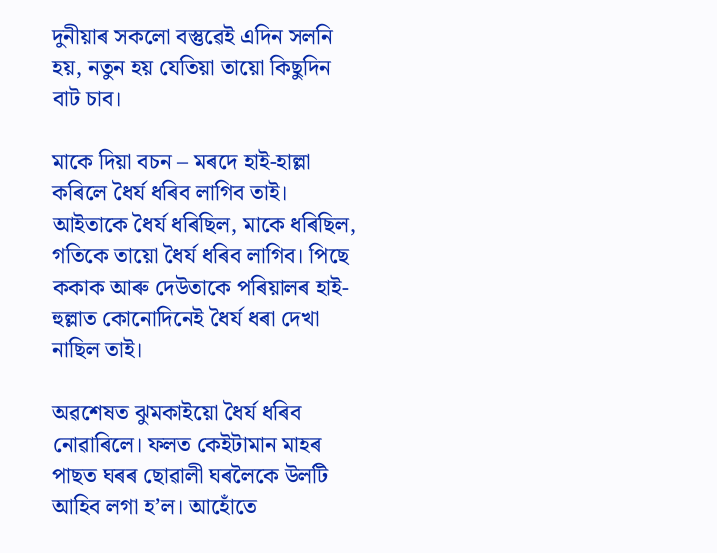দুনীয়াৰ সকলো বস্তুৱেই এদিন সলনি হয়, নতুন হয় যেতিয়া তায়ো কিছুদিন বাট চাব।

মাকে দিয়া বচন – মৰদে হাই-হাল্লা কৰিলে ধৈৰ্য ধৰিব লাগিব তাই। আইতাকে ধৈৰ্য ধৰিছিল, মাকে ধৰিছিল, গতিকে তায়ো ধৈৰ্য ধৰিব লাগিব। পিছে ককাক আৰু দেউতাকে পৰিয়ালৰ হাই-হুল্লাত কোনোদিনেই ধৈৰ্য ধৰা দেখা নাছিল তাই।

অৱশেষত ঝুমকাইয়ো ধৈৰ্য ধৰিব নোৱাৰিলে। ফলত কেইটামান মাহৰ পাছত ঘৰৰ ছোৱালী ঘৰলৈকে উলটি আহিব লগা হ’ল। আহোঁতে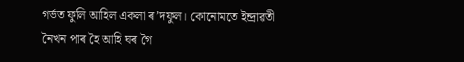গৰ্ভত ফুলি আহিল একলা ৰ’দফুল। কোনোমতে ইন্দ্ৰাৱতী নৈখন পাৰ হৈ আহি ঘৰ গৈ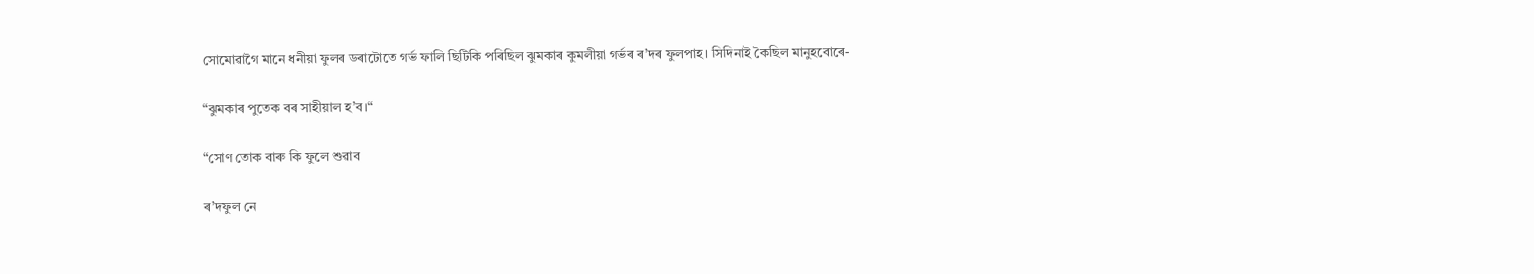সোমোৱাগৈ মানে ধনীয়া ফুলৰ ডৰাটোতে গৰ্ভ ফালি ছিটিকি পৰিছিল ঝুমকাৰ কুমলীয়া গৰ্ভৰ ৰ’দৰ ফুলপাহ। সিদিনাই কৈছিল মানুহবোৰে-

“ঝুমকাৰ পুতেক বৰ সাহীয়াল হ’ব।“

“সোণ তোক বাৰু কি ফুলে শুৱাব

ৰ’দফুল নে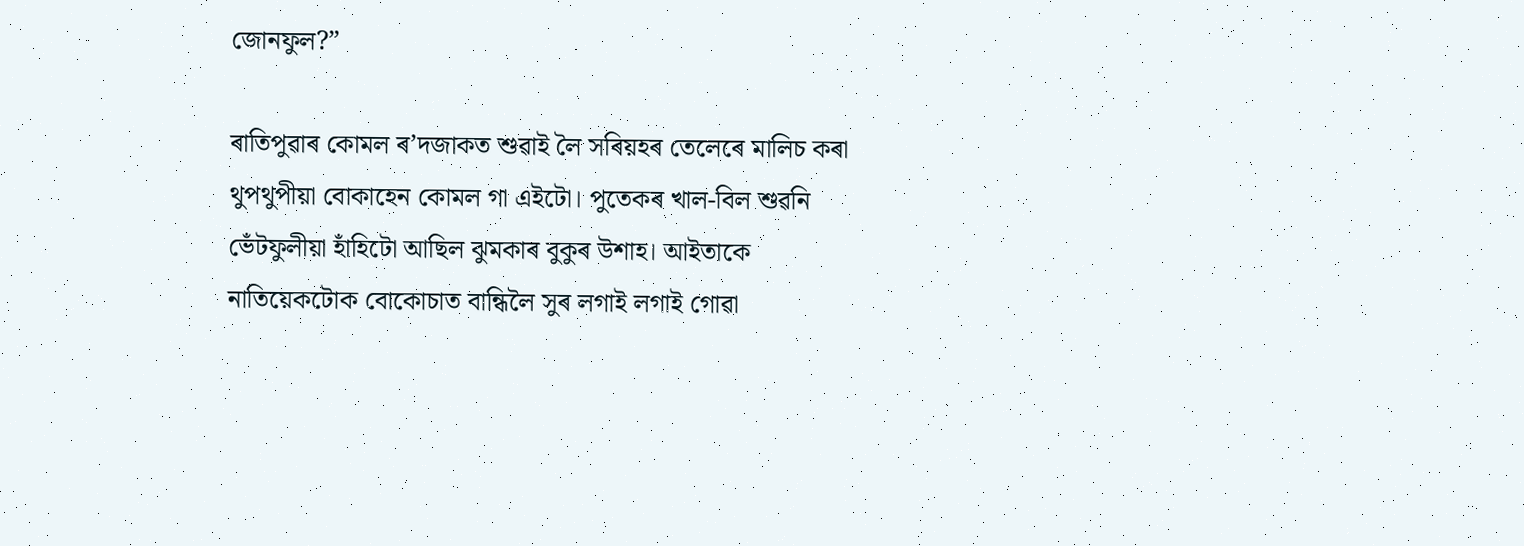জোনফুল?”

ৰাতিপুৱাৰ কোমল ৰ’দজাকত শুৱাই লৈ সৰিয়হৰ তেলেৰে মালিচ কৰা থুপথুপীয়া বোকাহেন কোমল গা এইটো। পুতেকৰ খাল-বিল শুৱনি ভেঁটফুলীয়া হাঁহিটো আছিল ঝুমকাৰ বুকুৰ উশাহ। আইতাকে নাতিয়েকটোক বোকোচাত বান্ধিলৈ সুৰ লগাই লগাই গোৱা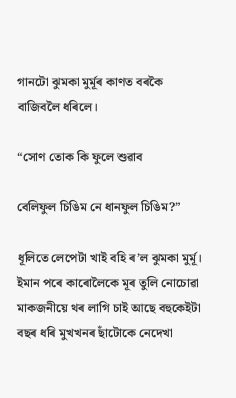গানটো ঝুমকা মুৰ্মূৰ কাণত বৰকৈ বাজিবলৈ ধৰিলে।

“সোণ তোক কি ফুলে শুৱাব

বেলিফুল চিঙিম নে ধানফুল চিঙিম?”

ধূলিতে লেপেটা খাই বহি ৰ’ল ঝুমকা মুৰ্মূ। ইমান পৰে কাৰোলৈকে মূৰ তুলি নোচোৱা মাকজনীয়ে থৰ লাগি চাই আছে বহুকেইটা বছৰ ধৰি মুখখনৰ ছাঁটোকে নেদেখা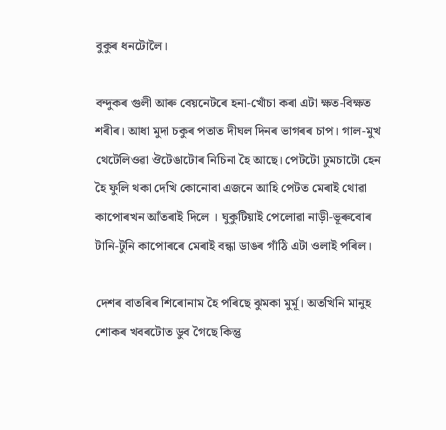বুকুৰ ধনটোলৈ।

বন্দুকৰ গুলী আৰু বেয়নেটৰে হনা-খোঁচা কৰা এটা ক্ষত-বিক্ষত শৰীৰ। আধা মুদা চকুৰ পতাত দীঘল দিনৰ ভাগৰৰ চাপ। গাল-মুখ থেটেলিওৱা ঔটেঙাটোৰ নিচিনা হৈ আছে। পেটটো ঢুমচাটো হেন হৈ ফুলি থকা দেখি কোনোবা এজনে আহি পেটত মেৰাই থোৱা কাপোৰখন আঁতৰাই দিলে । ঘুকুটিয়াই পেলোৱা নাড়ী-ভূৰুবোৰ টানি-টুনি কাপোৰৰে মেৰাই বন্ধা ডাঙৰ গাঁঠি এটা ওলাই পৰিল।

দেশৰ বাতৰিৰ শিৰোনাম হৈ পৰিছে ঝুমকা মুৰ্মূ। অতখিনি মানুহ শোকৰ খবৰটোত ডুব গৈছে কিন্তু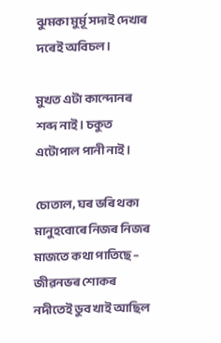ঝুমকা মুৰ্মূ সদাই দেখাৰ দৰেই অবিচল।

মুখত এটা কান্দোনৰ শব্দ নাই। চকুত এটোপাল পানী নাই।

চোতাল, ঘৰ ভৰি থকা মানুহবোৰে নিজৰ নিজৰ মাজতে কথা পাতিছে – জীৱনভৰ শোকৰ নদীতেই ডুব খাই আছিল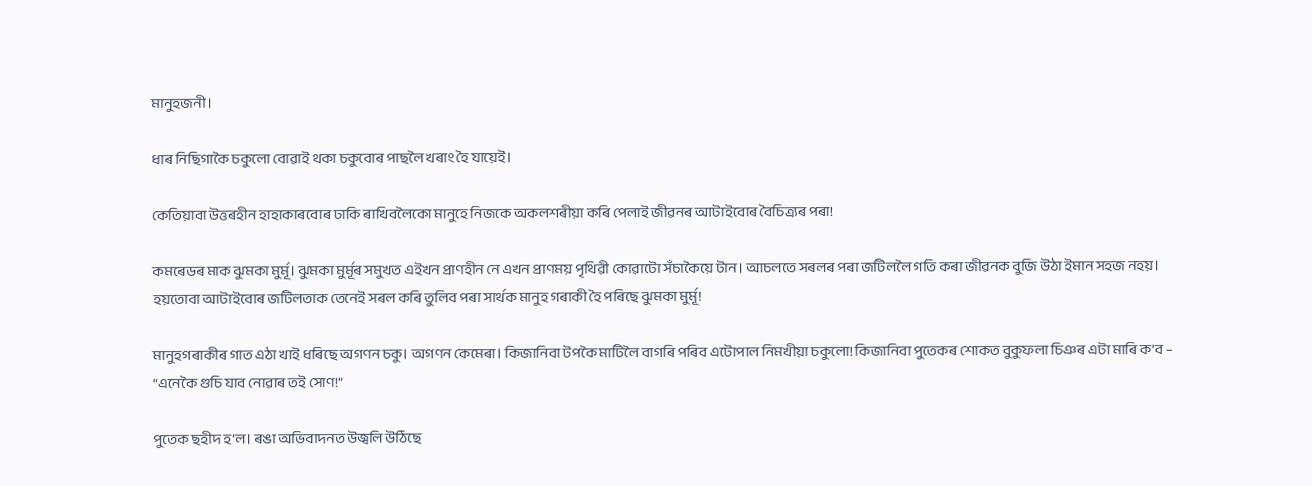মানুহজনী।

ধাৰ নিছিগাকৈ চকুলো বোৱাই থকা চকুবোৰ পাছলৈ খৰাং হৈ যায়েই।

কেতিয়াবা উত্তৰহীন হাহাকাৰবোৰ ঢাকি ৰাখিবলৈকো মানুহে নিজকে অকলশৰীয়া কৰি পেলাই জীৱনৰ আটাইবোৰ বৈচিত্ৰ্যৰ পৰা!

কমৰেডৰ মাক ঝুমকা মুৰ্মূ। ঝুমকা মুৰ্মূৰ সমুখত এইখন প্ৰাণহীন নে এখন প্ৰাণময় পৃথিৱী কোৱাটো সঁচাকৈয়ে টান। আচলতে সৰলৰ পৰা জটিললৈ গতি কৰা জীৱনক বুজি উঠা ইমান সহজ নহয়। হয়তোবা আটাইবোৰ জটিলতাক তেনেই সৰল কৰি তুলিব পৰা সাৰ্থক মানুহ গৰাকী হৈ পৰিছে ঝুমকা মুৰ্মূ!

মানুহগৰাকীৰ গাত এঠা খাই ধৰিছে অগণন চকু। অগণন কেমেৰা। কিজানিবা টপকৈ মাটিলৈ বাগৰি পৰিব এটোপাল নিমখীয়া চকুলো! কিজানিবা পুতেকৰ শোকত বুকুফলা চিঞৰ এটা মাৰি ক’ব – “এনেকৈ গুচি যাব নোৱাৰ তই সোণ!”

পুতেক ছহীদ হ’ল। ৰঙা অভিবাদনত উজ্বলি উঠিছে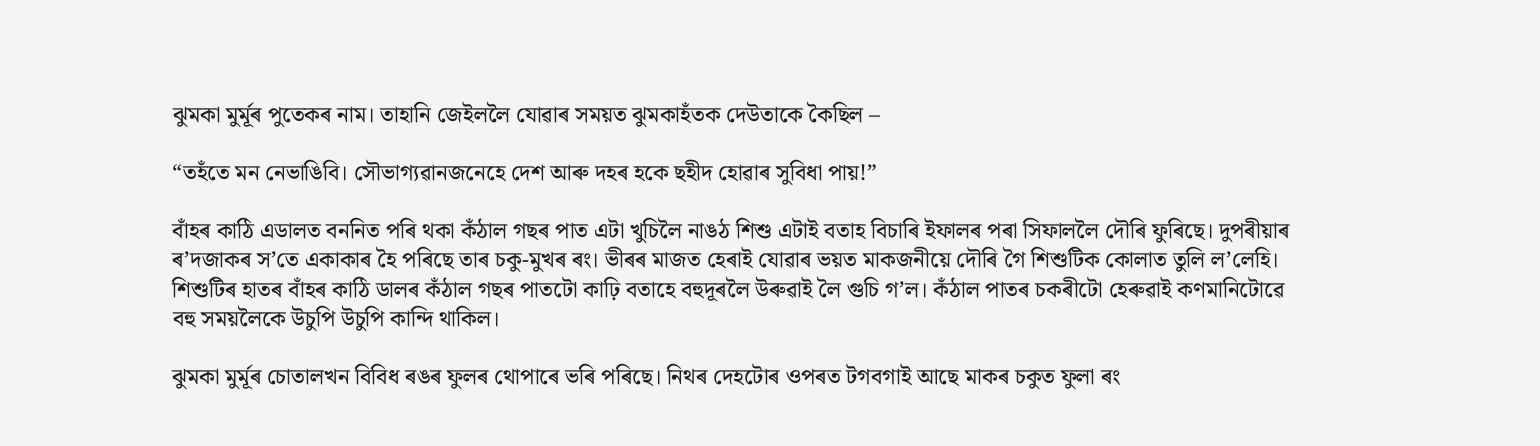ঝুমকা মুৰ্মূৰ পুতেকৰ নাম। তাহানি জেইললৈ যোৱাৰ সময়ত ঝুমকাহঁতক দেউতাকে কৈছিল –

“তহঁতে মন নেভাঙিবি। সৌভাগ্যৱানজনেহে দেশ আৰু দহৰ হকে ছহীদ হোৱাৰ সুবিধা পায়!”

বাঁহৰ কাঠি এডালত বননিত পৰি থকা কঁঠাল গছৰ পাত এটা খুচিলৈ নাঙঠ শিশু এটাই বতাহ বিচাৰি ইফালৰ পৰা সিফাললৈ দৌৰি ফুৰিছে। দুপৰীয়াৰ ৰ’দজাকৰ স’তে একাকাৰ হৈ পৰিছে তাৰ চকু-মুখৰ ৰং। ভীৰৰ মাজত হেৰাই যোৱাৰ ভয়ত মাকজনীয়ে দৌৰি গৈ শিশুটিক কোলাত তুলি ল’লেহি।‌ শিশুটিৰ হাতৰ বাঁহৰ কাঠি ডালৰ কঁঠাল গছৰ পাতটো কাঢ়ি বতাহে বহুদূৰলৈ উৰুৱাই লৈ গুচি গ’ল। কঁঠাল পাতৰ চকৰীটো হেৰুৱাই কণমানিটোৱে বহু সময়লৈকে উচুপি উচুপি কান্দি থাকিল।

ঝুমকা মুৰ্মূৰ চোতালখন বিবিধ ৰঙৰ ফুলৰ থোপাৰে ভৰি পৰিছে। নিথৰ দেহটোৰ ওপৰত টগবগাই আছে মাকৰ চকুত ফুলা ৰং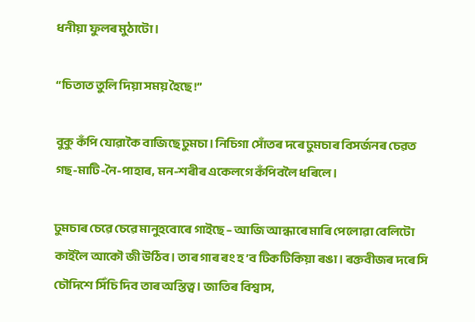ধনীয়া ফুলৰ মুঠাটো।

“চিতাত তুলি দিয়া সময় হৈছে!”

বুকু কঁপি যোৱাকৈ বাজিছে ঢুমচা। নিচিগা সোঁতৰ দৰে ঢুমচাৰ বিসৰ্জনৰ চেৱত গছ-মাটি-নৈ-পাহাৰ, মন-শৰীৰ একেলগে কঁপিবলৈ ধৰিলে।

ঢুমচাৰ চেৱে চেৱে মানুহবোৰে গাইছে – আজি আন্ধাৰে মাৰি পেলোৱা বেলিটো কাইলৈ আকৌ জী উঠিব। তাৰ গাৰ ৰং হ’ব টিকটিকিয়া ৰঙা। ৰক্তবীজৰ দৰে সি চৌদিশে সিঁচি দিব তাৰ অস্তিত্ব। জাতিৰ বিশ্বাস,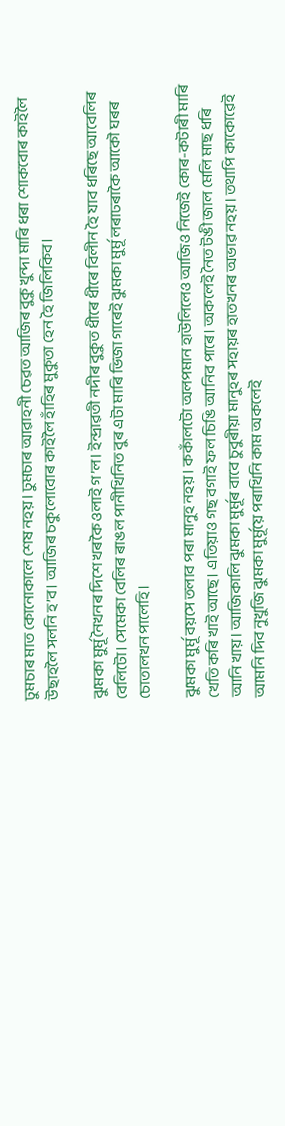ঢুমচাৰ মাত কোনোকালে শেষ নহয়। ঢুমচাৰ আৱাহনী চেৱত আজিৰ বুকু খুন্দা মাৰি ধৰা শোকবোৰ কাইলৈ উছাহলৈ সলনি হ’ব। আজিৰ চকুলোবোৰ কাইলৈ হাঁহিৰ মুকুতা হেন হৈ জিলিকিব।

ঝুমকা মুৰ্মূ নৈখনৰ দিশে খৰকৈ ওলাই গ’ল। ইন্দ্ৰাৱতী নদীৰ বুকুত ধীৰে ধীৰে বিলীন হৈ যাব ধৰিছে আবেলিৰ বেলিটো। সেমেকা বেলিৰ ৰাঙল পানীখিনিত বুৰ এটা মাৰি ভিজা গাৰেই ঝুমকা মুৰ্মূ লৰাঢৰাকৈ আকৌ ঘৰৰ চোতালখন পালেহি।

ঝুমকা মুৰ্মূ বয়সে তলাব পৰা মানুহ নহয়। ককাঁলটো অলপমান হাউলিলেও আজিও নিজেই কোৰ-কটাৰী মাৰি খেতি কৰি খাই আছে। এতিয়াও গছ বগাই ফল চিঙি আনিব পাৰে। অকলেই নৈত টঙী জাল মেলি মাছ ধৰি আনি খায়। আজিকালি ঝুমকা মুৰ্মূৰ বাবে চুবুৰীয়া মানুহৰ সহায়ৰ হাতখনৰ অভাৱ নহয়। তথাপি কাকোৱেই আমনি দিব নুখুজি ঝুমকা মুৰ্মূয়ে পৰাখিনি কাম অকলেই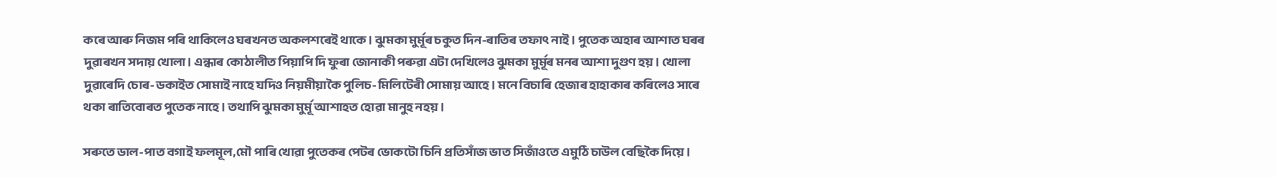কৰে আৰু নিজম পৰি থাকিলেও ঘৰখনত অকলশৰেই থাকে। ঝুমকা মুৰ্মূৰ চকুত দিন-ৰাতিৰ তফাৎ নাই। পুতেক অহাৰ আশাত ঘৰৰ দুৱাৰখন সদায় খোলা। এন্ধাৰ কোঠালীত পিয়াপি দি ফুৰা জোনাকী পৰুৱা এটা দেখিলেও ঝুমকা মুৰ্মূৰ মনৰ আশা দুগুণ হয়। খোলা দুৱাৰেদি চোৰ-ডকাইত সোমাই নাহে যদিও নিয়মীয়াকৈ পুলিচ-মিলিটেৰী সোমায় আহে। মনে বিচাৰি হেজাৰ হাহাকাৰ কৰিলেও সাৰে থকা ৰাতিবোৰত পুতেক নাহে। তথাপি ঝুমকা মুৰ্মূ আশাহত হোৱা মানুহ নহয়।

সৰুতে ডাল-পাত বগাই ফলমূল,মৌ পাৰি খোৱা পুতেকৰ পেটৰ ভোকটো চিনি প্ৰতিসাঁজ ভাত সিজাঁওতে এমুঠি চাউল বেছিকৈ দিয়ে।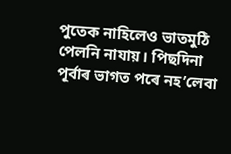পুতেক নাহিলেও ভাতমুঠি পেলনি নাযায়। পিছদিনা পূৰ্বাৰ ভাগত পৰে নহ’লেবা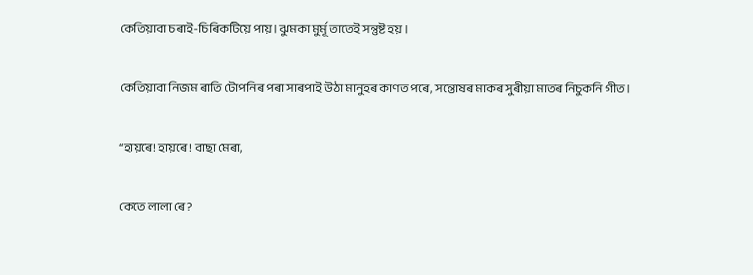কেতিয়াবা চৰাই-চিৰিকটিয়ে পায়। ঝুমকা মুৰ্মূ তাতেই সন্তুষ্ট হয় ।

কেতিয়াবা নিজম ৰাতি টোপনিৰ পৰা সাৰপাই উঠা মানুহৰ কাণত পৰে, সন্তোষৰ মাকৰ সুৰীয়া মাতৰ নিচুকনি গীত।

“হায়ৰে! হায়ৰে ! বাছা মেৰা,

কেতে লালা ৰে?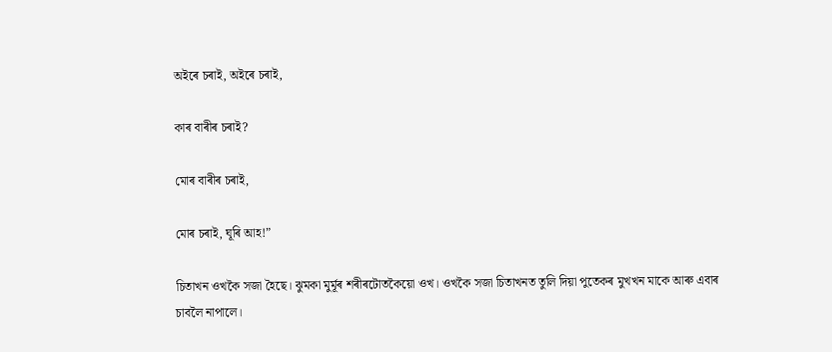অইৰে চৰাই, অইৰে চৰাই,

কাৰ বাৰীৰ চৰাই?

মোৰ বাৰীৰ চৰাই,

মোৰ চৰাই, ঘূৰি আহ!”

চিতাখন ওখকৈ সজা হৈছে। ঝুমকা মুৰ্মূৰ শৰীৰটোতকৈয়ো ওখ। ওখকৈ সজা চিতাখনত তুলি দিয়া পুতেকৰ মুখখন মাকে আৰু এবাৰ চাবলৈ নাপালে।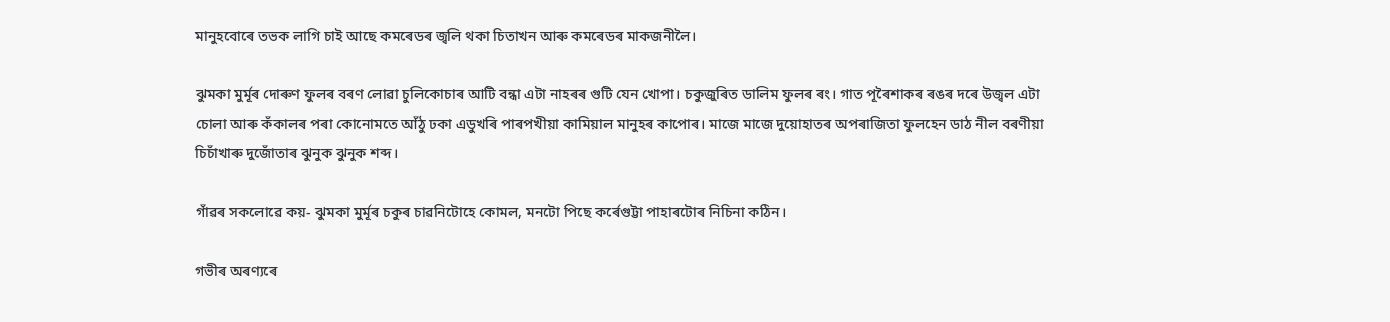মানুহবোৰে তভক লাগি চাই আছে কমৰেডৰ জ্বলি থকা চিতাখন আৰু কমৰেডৰ মাকজনীলৈ।

ঝুমকা মুৰ্মূৰ দোৰুণ ফুলৰ বৰণ লোৱা চুলিকোচাৰ আটি বন্ধা এটা নাহৰৰ গুটি যেন খোপা। চকুজুৰিত ডালিম ফুলৰ ৰং। গাত পূৰৈশাকৰ ৰঙৰ দৰে উজ্বল এটা চোলা আৰু কঁকালৰ পৰা কোনোমতে আঁঠু ঢকা এডুখৰি পাৰপখীয়া কামিয়াল মানুহৰ কাপোৰ। মাজে মাজে দুয়োহাতৰ অপৰাজিতা ফুলহেন ডাঠ নীল বৰণীয়া চিচাঁখাৰু দুজোঁতাৰ ঝুনুক ঝুনুক শব্দ।

গাঁৱৰ সকলোৱে কয়- ঝুমকা মুৰ্মূৰ চকুৰ চাৱনিটোহে কোমল, মনটো পিছে কৰ্ৰেগুট্টা পাহাৰটোৰ নিচিনা কঠিন।

গভীৰ অৰণ্যৰে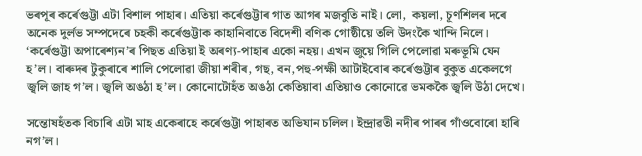ভৰপূৰ কৰ্ৰেগুট্টা এটা বিশাল পাহাৰ। এতিয়া কৰ্ৰেগুট্টাৰ গাত আগৰ মজবুতি নাই। লো,  কয়লা, চূণশিলৰ দৰে অনেক দুৰ্লভ সম্পদেৰে চহকী কৰ্ৰেগুট্টাক কাহানিবাতে বিদেশী বণিক গোষ্ঠীয়ে তলি উদংকৈ খান্দি নিলে। ‘কৰ্ৰেগুট্টা অপাৰেশ্যন’ৰ পিছত এতিয়া ই অৰণ্য-পাহাৰ একো নহয়। এখন জুয়ে গিলি পেলোৱা মৰুভূমি যেন হ’ল। বাৰুদৰ টুকুৰাৰে শালি পেলোৱা জীয়া শৰীৰ, গছ, বন,পহু-পক্ষী আটাইবোৰ কৰ্ৰেগুট্টাৰ বুকুত একেলগে জ্বলি জাহ গ’ল। জ্বলি অঙঠা হ’ল। কোনোটোহঁত অঙঠা কেতিয়াবা এতিয়াও কোনোৱে ভমককৈ জ্বলি উঠা দেখে।

সন্তোষহঁতক বিচাৰি এটা মাহ একেৰাহে কৰ্ৰেগুট্টা পাহাৰত অভিযান চলিল। ইন্দ্ৰাৱতী নদীৰ পাৰৰ গাঁওবোৰো হাৰি নগ’ল।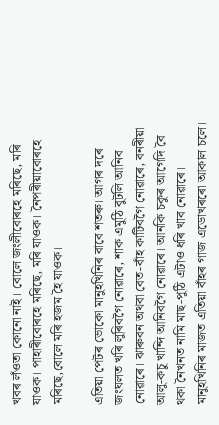খবৰ লঁওতা কোনো নাই। বোলে জংলীবোৰহে মৰিছে, মৰি যাওক। পাহাৰীবোৰহে মৰিছে, মৰি যাওক। নৈপৰীয়াবোৰহে মৰিছে,বোলে মৰি হজম হৈ যাওক।

এতিয়া পেটৰ ভোকো মানুহখিনিৰ বাবে শতৰু। আগৰ দৰে জংঘলত খৰি লুৰিবগৈ নোৱাৰে, শাক এমুঠি বুটলি আনিব নোৱাৰে। ঝাৰুবন অথবা বেত-বাঁহ কাটিবগৈ নোৱাৰে, বনৰীয়া আলু-কচু খান্দি আনিবগৈ নোৱাৰে। আনকি চকুৰ আগেদি বৈ থকা নৈখনত নামি মাছ-পুঠি এটাও ধৰি খাব নোৱাৰে। মানুহখিনিৰ মাজত এতিয়া বাঁহৰ গাজ এডোখৰৰো আকাল চলে।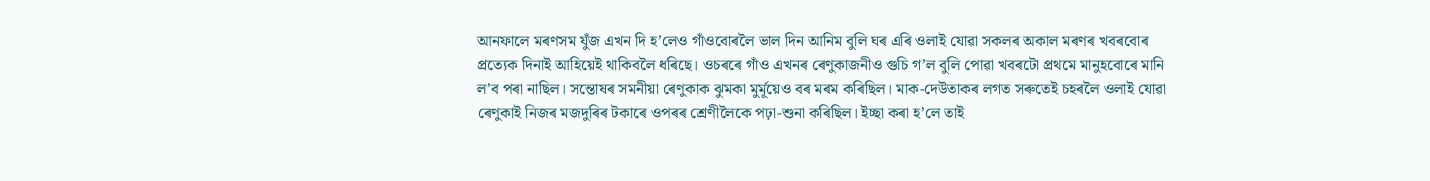আনফালে মৰণসম যুঁজ এখন দি হ’লেও গাঁওবোৰলৈ ভাল দিন আনিম বুলি ঘৰ এৰি ওলাই যোৱা সকলৰ অকাল মৰণৰ খবৰবোৰ প্ৰত্যেক দিনাই আহিয়েই থাকিবলৈ ধৰিছে। ওচৰৰে গাঁও এখনৰ ৰেণুকাজনীও গুচি গ’ল বুলি পোৱা খবৰটো প্ৰথমে মানুহবোৰে মানি ল’ব পৰা নাছিল। সন্তোষৰ সমনীয়া ৰেণুকাক ঝুমকা মুৰ্মূয়েও বৰ মৰম কৰিছিল। মাক-দেউতাকৰ লগত সৰুতেই চহৰলৈ ওলাই যোৱা ৰেণুকাই নিজৰ মজদুৰিৰ টকাৰে ওপৰৰ শ্ৰেণীলৈকে পঢ়া-শুনা কৰিছিল। ইচ্ছা কৰা হ’লে তাই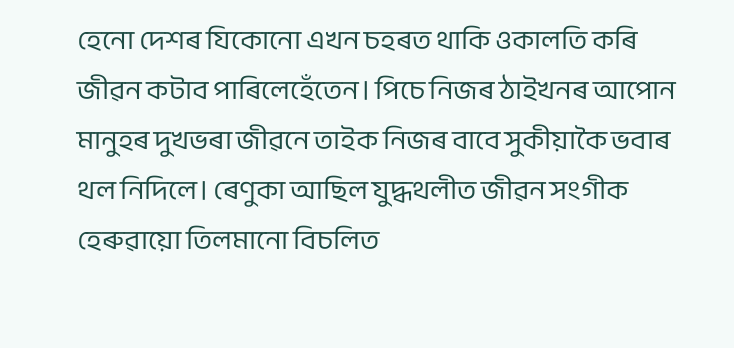হেনো দেশৰ যিকোনো এখন চহৰত থাকি ওকালতি কৰি জীৱন কটাব পাৰিলেহেঁতেন। পিচে নিজৰ ঠাইখনৰ আপোন মানুহৰ দুখভৰা জীৱনে তাইক নিজৰ বাবে সুকীয়াকৈ ভবাৰ থল নিদিলে। ৰেণুকা আছিল যুদ্ধথলীত জীৱন সংগীক হেৰুৱায়ো তিলমানো বিচলিত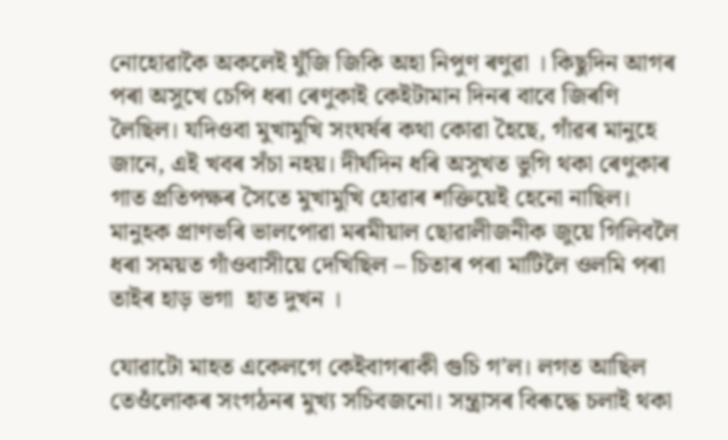নোহোৱাকৈ অকলেই যুঁজি জিকি অহা নিপুণ ৰণুৱা । কিছুদিন আগৰ পৰা অসুখে চেপি ধৰা ৰেণুকাই কেইটামান দিনৰ বাবে জিৰণি লৈছিল। যদিওবা মুখামুখি সংঘৰ্ষৰ কথা কোৱা হৈছে, গাঁৱৰ মানুহে জানে, এই খবৰ সঁচা নহয়। দীৰ্ঘদিন ধৰি অসুখত ভুগি থকা ৰেণুকাৰ গাত প্ৰতিপক্ষৰ সৈতে মুখামুখি হোৱাৰ শক্তিয়েই হেনো নাছিল। মানুহক প্ৰাণভৰি ভালপোৱা মৰমীয়াল ছোৱালীজনীক জুয়ে গিলিবলৈ ধৰা সময়ত গাঁওবাসীয়ে দেখিছিল – চিতাৰ পৰা মাটিলৈ ওলমি পৰা তাইৰ হাড় ভগা  হাত দুখন ।

যোৱাটো মাহত একেলগে কেইবাগৰাকী গুচি গ’ল। লগত আছিল তেওঁলোকৰ সংগঠনৰ মুখ্য সচিবজনো। সন্ত্ৰাসৰ বিৰূদ্ধে চলাই থকা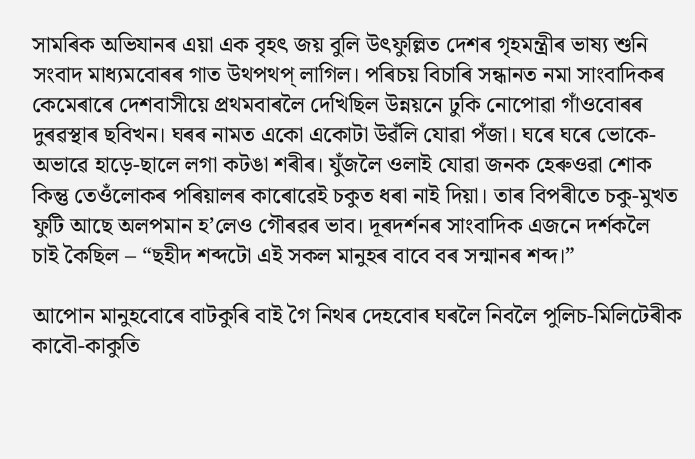সামৰিক অভিযানৰ এয়া এক বৃহৎ জয় বুলি উৎফুল্লিত দেশৰ গৃহমন্ত্ৰীৰ ভাষ্য শুনি সংবাদ মাধ্যমবোৰৰ গাত উথপথপ্ লাগিল। পৰিচয় বিচাৰি সন্ধানত নমা সাংবাদিকৰ কেমেৰাৰে দেশবাসীয়ে প্ৰথমবাৰলৈ দেখিছিল উন্নয়নে ঢুকি নোপোৱা গাঁওবোৰৰ দুৰৱস্থাৰ ছবিখন। ঘৰৰ নামত একো একোটা উৱঁলি যোৱা পঁজা। ঘৰে ঘৰে ভোকে-অভাৱে হাড়ে-ছালে লগা কটঙা শৰীৰ। যুঁজলৈ ওলাই যোৱা জনক হেৰুওৱা শোক কিন্তু তেওঁলোকৰ পৰিয়ালৰ কাৰোৱেই চকুত ধৰা নাই দিয়া। তাৰ বিপৰীতে চকু-মুখত ফুটি আছে অলপমান হ’লেও গৌৰৱৰ ভাব। দূৰদৰ্শনৰ সাংবাদিক এজনে দৰ্শকলৈ চাই কৈছিল – “ছহীদ শব্দটো এই সকল মানুহৰ বাবে বৰ সন্মানৰ শব্দ।”

আপোন মানুহবোৰে বাটকুৰি বাই গৈ নিথৰ দেহবোৰ ঘৰলৈ নিবলৈ পুলিচ-মিলিটেৰীক কাবৌ-কাকুতি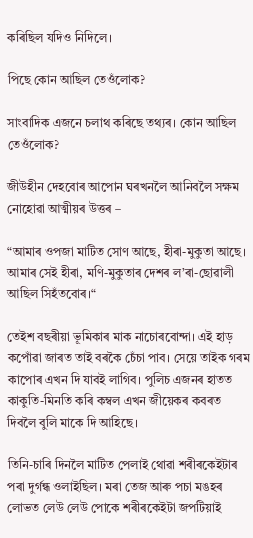কৰিছিল যদিও নিদিলে।

পিছে কোন আছিল তেওঁলোক?

সাংবাদিক এজনে চলাথ কৰিছে তথ্যৰ। কোন আছিল তেওঁলোক?

জীউহীন দেহবোৰ আপোন ঘৰখনলৈ আনিবলৈ সক্ষম নোহোৱা আত্মীয়ৰ উত্তৰ –

“আমাৰ ওপজা মাটিত সোণ আছে, হীৰা-মুকুতা আছে। আমাৰ সেই হীৰা, মণি-মুকুতাৰ দেশৰ ল’ৰা-ছোৱালী আছিল সিহঁতবোৰ।“

তেইশ বছৰীয়া ভূমিকাৰ মাক নাচোৰবোন্দা। এই হাড় কপোঁৱা জাৰত তাই বৰকৈ চেঁচা পাব। সেয়ে তাইক গৰম কাপোৰ এখন দি যাবই লাগিব। পুলিচ এজনৰ হাতত কাকুতি-মিনতি কৰি কম্বল এখন জীয়েকৰ কবৰত দিবলৈ বুলি মাকে দি আহিছে।

তিনি-চাৰি দিনলৈ মাটিত পেলাই থোৱা শৰীৰকেইটাৰ পৰা দুৰ্গন্ধ ওলাইছিল। মৰা তেজ আৰু পচা মঙহৰ লোভত লেউ লেউ পোকে শৰীৰকেইটা জপটিয়াই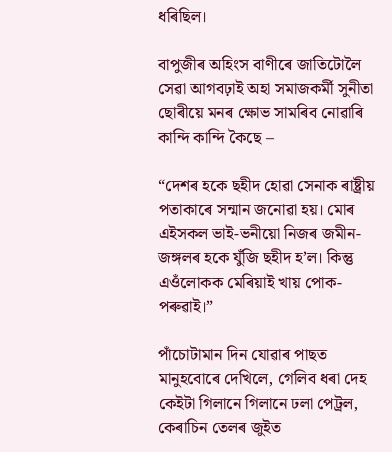ধৰিছিল।

বাপুজীৰ অহিংস বাণীৰে জাতিটোলৈ সেৱা আগবঢ়াই অহা সমাজকৰ্মী সুনীতা ছোৰীয়ে মনৰ ক্ষোভ সামৰিব নোৱাৰি কান্দি কান্দি কৈছে –

“দেশৰ হকে ছহীদ হোৱা সেনাক ৰাষ্ট্ৰীয় পতাকাৰে সন্মান জনোৱা হয়। মোৰ এইসকল ভাই-ভনীয়ো নিজৰ জমীন-জঙ্গলৰ হকে যুঁজি ছহীদ হ’ল। কিন্তু এওঁলোকক মেৰিয়াই খায় পোক-পৰুৱাই।”

পাঁচোটামান দিন যোৱাৰ পাছত মানুহবোৰে দেখিলে, গেলিব ধৰা দেহ কেইটা গিলানে গিলানে ঢলা পেট্ৰল, কেৰাচিন তেলৰ জুইত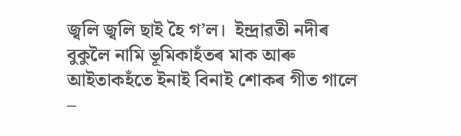জ্বলি জ্বলি ছাই হৈ গ’ল।  ইন্দ্ৰাৱতী নদীৰ বুকুলৈ নামি ভূমিকাহঁতৰ মাক আৰু আইতাকহঁতে ইনাই বিনাই শোকৰ গীত গালে –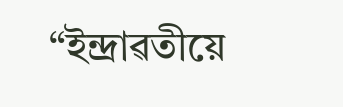“ইন্দ্ৰাৱতীয়ে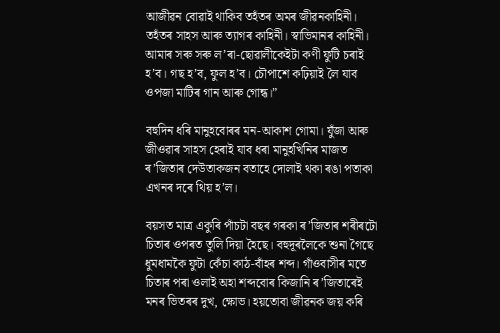আজীৱন বোৱাই থাকিব তহঁতৰ অমৰ জীৱনকাহিনী। তহঁতৰ সাহস আৰু ত্যাগৰ কাহিনী। স্বাভিমানৰ কাহিনী। আমাৰ সৰু সৰু ল’ৰা-ছোৱালীকেইটা কণী ফুটি চৰাই হ’ব। গছ হ’ব, ফুল হ’ব। চৌপাশে কঢ়িয়াই লৈ যাব ওপজা মাটিৰ গান আৰু গোন্ধ।”

বহুদিন ধৰি মানুহবোৰৰ মন-আকাশ গোমা। যুঁজা আৰু জীওৱাৰ সাহস হেৰাই যাব ধৰা মানুহখিনিৰ মাজত ৰ’জিতাৰ দেউতাকজন বতাহে দোলাই থকা ৰঙা পতাকা এখনৰ দৰে থিয় হ’ল।

বয়সত মাত্ৰ একুৰি পাঁচটা বছৰ গৰকা ৰ’জিতাৰ শৰীৰটো চিতাৰ ওপৰত তুলি দিয়া হৈছে। বহুদূৰলৈকে শুনা গৈছে ধুমধামকৈ ফুটা কেঁচা কাঠ-বাঁহৰ শব্দ। গাঁওবাসীৰ মতে চিতাৰ পৰা ওলাই অহা শব্দবোৰ কিজানি ৰ’জিতাৰেই মনৰ ভিতৰৰ দুখ, ক্ষোভ। হয়তোবা জীৱনক জয় কৰি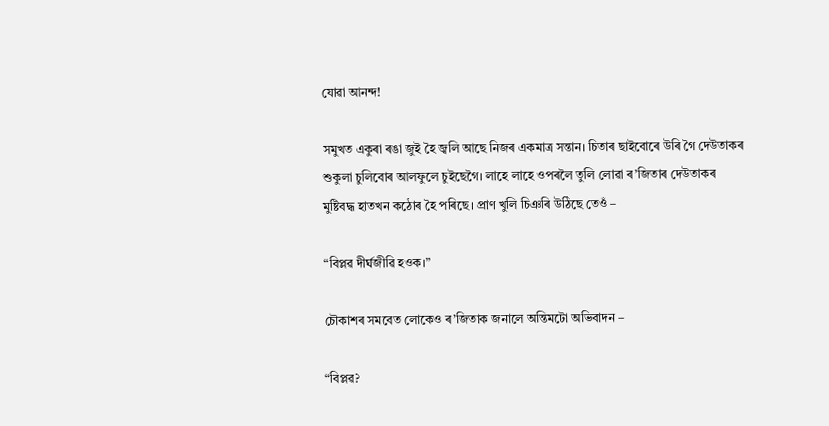যোৱা আনন্দ!

সমুখত একুৰা ৰঙা জুই হৈ জ্বলি আছে নিজৰ একমাত্ৰ সন্তান। চিতাৰ ছাইবোৰে উৰি গৈ দেউতাকৰ শুকুলা চুলিবোৰ আলফুলে চুইছেগৈ। লাহে লাহে ওপৰলৈ তুলি লোৱা ৰ’জিতাৰ দেউতাকৰ মুষ্টিবদ্ধ হাতখন কঠোৰ হৈ পৰিছে। প্ৰাণ খুলি চিঞৰি উঠিছে তেওঁ –

“বিপ্লৱ দীৰ্ঘজীৱি হওক।”

চৌকাশৰ সমবেত লোকেও ৰ’জিতাক জনালে অন্তিমটো অভিবাদন –

“বিপ্লৱ?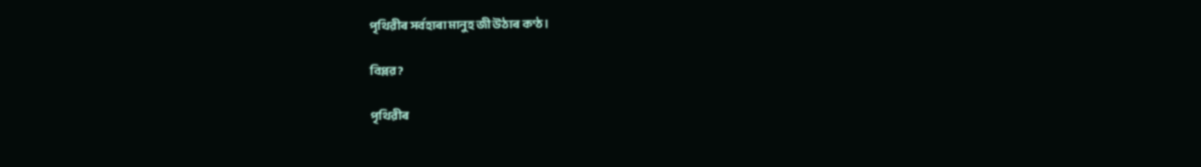পৃথিৱীৰ সৰ্বহাৰা মানুহ জী উঠাৰ কণ্ঠ।

বিপ্লৱ?

পৃথিৱীৰ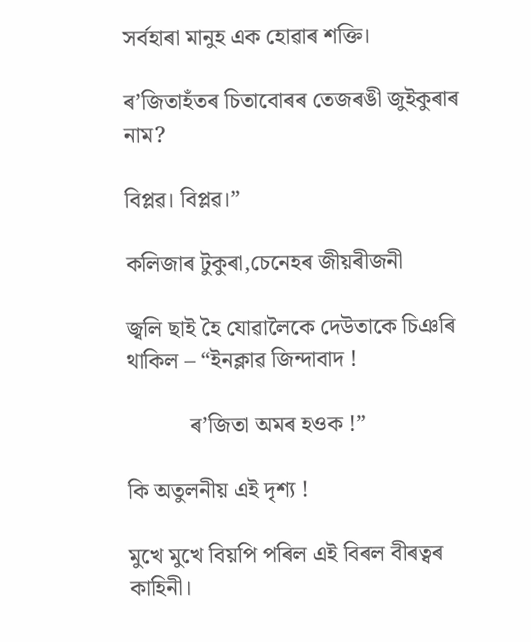সৰ্বহাৰা মানুহ এক হোৱাৰ শক্তি।

ৰ’জিতাহঁতৰ চিতাবোৰৰ তেজৰঙী জুইকুৰাৰ নাম?

বিপ্লৱ। বিপ্লৱ।”

কলিজাৰ টুকুৰা,চেনেহৰ জীয়ৰীজনী

জ্বলি ছাই হৈ যোৱালৈকে দেউতাকে চিঞৰি থাকিল – “ইনক্লাৱ জিন্দাবাদ !

           ৰ’জিতা অমৰ হওক !”

কি অতুলনীয় এই দৃশ্য !

মুখে মুখে বিয়পি পৰিল এই বিৰল বীৰত্বৰ কাহিনী।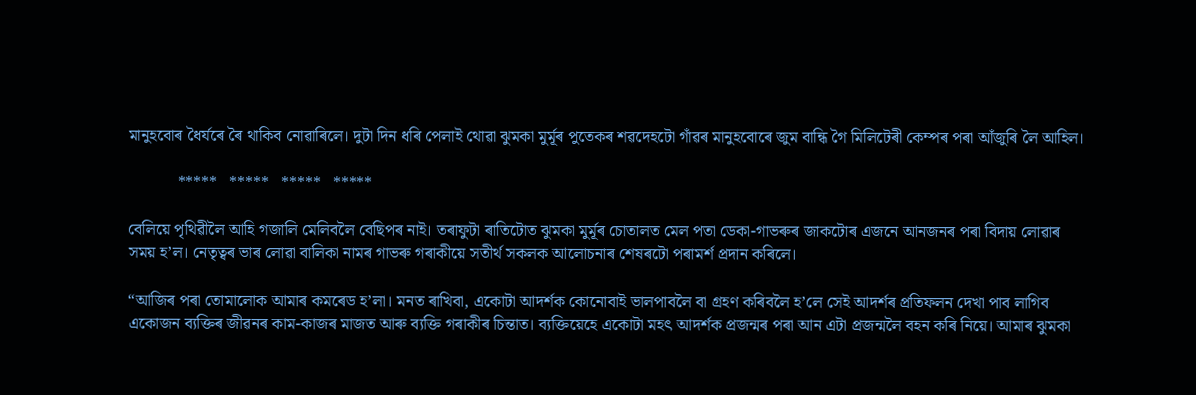মানুহবোৰ ধৈৰ্যৰে ৰৈ থাকিব নোৱাৰিলে। দুটা দিন ধৰি পেলাই থোৱা ঝুমকা মুৰ্মূৰ পুতেকৰ শৱদেহটো গাঁৱৰ মানুহবোৰে জুম বান্ধি গৈ মিলিটেৰী কেম্পৰ পৰা আঁজুৰি লৈ আহিল।

            *****   *****   *****   *****

বেলিয়ে পৃথিৱীলৈ আহি গজালি মেলিবলৈ বেছিপৰ নাই। তৰাফুটা ৰাতিটোত ঝুমকা মুৰ্মূৰ চোতালত মেল পতা ডেকা-গাভৰুৰ জাকটোৰ এজনে আনজনৰ পৰা বিদায় লোৱাৰ সময় হ’ল। নেতৃত্বৰ ভাৰ লোৱা বালিকা নামৰ গাভৰু গৰাকীয়ে সতীৰ্থ সকলক আলোচনাৰ শেষৰটো পৰামৰ্শ প্ৰদান কৰিলে।

“আজিৰ পৰা তোমালোক আমাৰ কমৰেড হ’লা। মনত ৰাখিবা, একোটা আদৰ্শক কোনোবাই ভালপাবলৈ বা গ্ৰহণ কৰিবলৈ হ’লে সেই আদৰ্শৰ প্ৰতিফলন দেখা পাব লাগিব একোজন ব্যক্তিৰ জীৱনৰ কাম-কাজৰ মাজত আৰু ব্যক্তি গৰাকীৰ চিন্তাত। ব্যক্তিয়েহে একোটা মহৎ আদৰ্শক প্ৰজন্মৰ পৰা আন এটা প্ৰজন্মলৈ বহন কৰি নিয়ে। আমাৰ ঝুমকা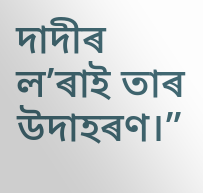দাদীৰ ল’ৰাই তাৰ উদাহৰণ।”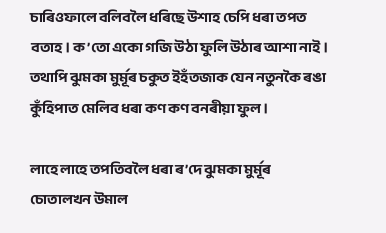চাৰিওফালে বলিবলৈ ধৰিছে উশাহ চেপি ধৰা তপত বতাহ। ক’তো একো গজি উঠা ফুলি উঠাৰ আশা নাই। তথাপি ঝুমকা মুৰ্মূৰ চকুত ইহঁতজাক যেন নতুনকৈ ৰঙা কুঁহিপাত মেলিব ধৰা কণ কণ বনৰীয়া ফুল।

লাহে লাহে তপতিবলৈ ধৰা ৰ’দে ঝুমকা মুৰ্মূৰ চোতালখন উমাল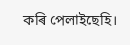কৰি পেলাইছেহি।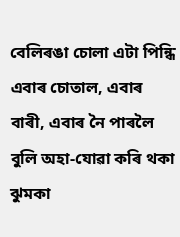বেলিৰঙা চোলা এটা পিন্ধি এবাৰ চোতাল, এবাৰ বাৰী, এবাৰ নৈ পাৰলৈ বুলি অহা-যোৱা কৰি থকা ঝুমকা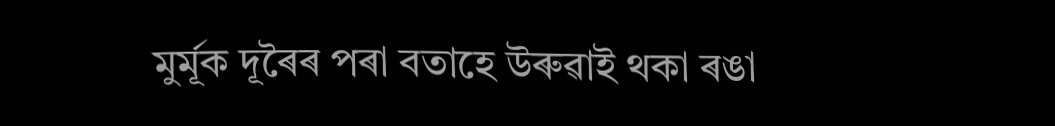মুৰ্মূক দূৰৈৰ পৰা বতাহে উৰুৱাই থকা ৰঙা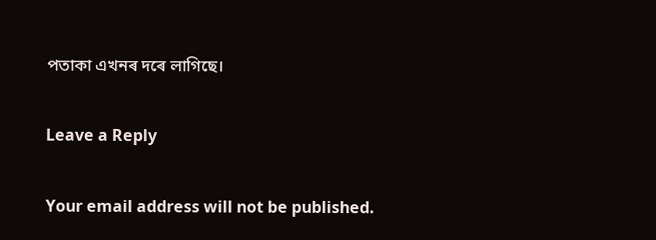পতাকা এখনৰ দৰে লাগিছে।

Leave a Reply

Your email address will not be published.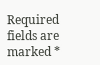Required fields are marked *